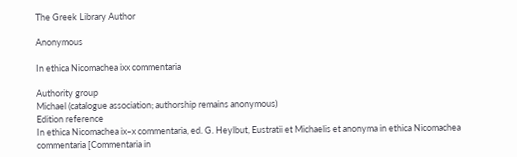The Greek Library Author

Anonymous

In ethica Nicomachea ixx commentaria

Authority group
Michael (catalogue association; authorship remains anonymous)
Edition reference
In ethica Nicomachea ix–x commentaria, ed. G. Heylbut, Eustratii et Michaelis et anonyma in ethica Nicomachea commentaria [Commentaria in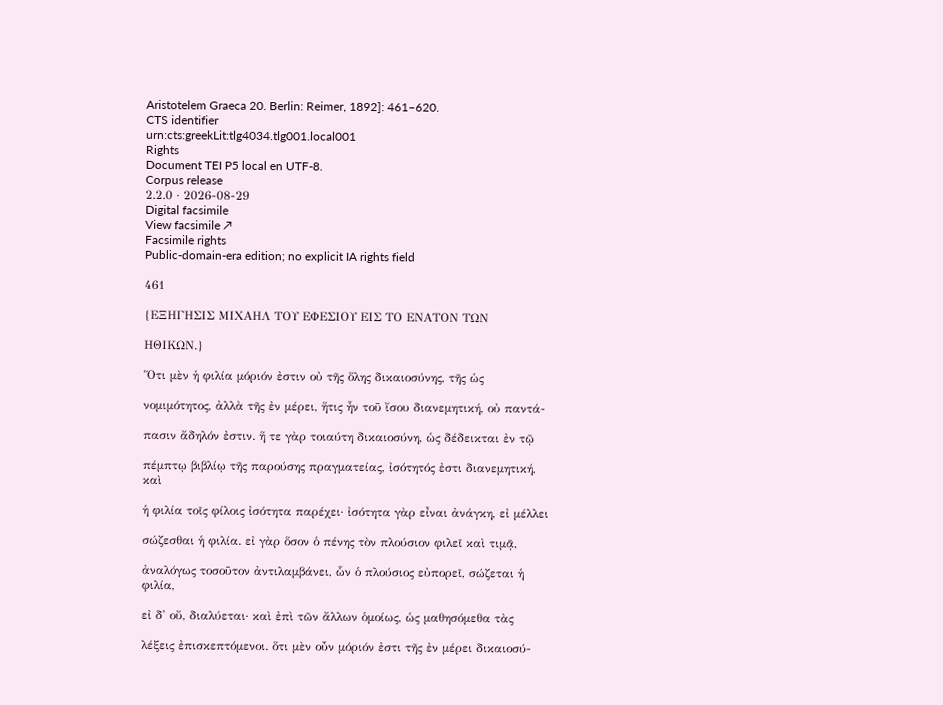Aristotelem Graeca 20. Berlin: Reimer, 1892]: 461–620.
CTS identifier
urn:cts:greekLit:tlg4034.tlg001.local001
Rights
Document TEI P5 local en UTF-8.
Corpus release
2.2.0 · 2026-08-29
Digital facsimile
View facsimile ↗
Facsimile rights
Public-domain-era edition; no explicit IA rights field

461

{ΕΞΗΓΗΣΙΣ ΜΙΧΑΗΛ ΤΟΥ ΕΦΕΣΙΟΥ ΕΙΣ ΤΟ ΕΝΑΤΟΝ ΤΩΝ

ΗΘΙΚΩΝ.}

Ὅτι μὲν ἡ φιλία μόριόν ἐστιν οὐ τῆς ὅλης δικαιοσύνης, τῆς ὡς

νομιμότητος, ἀλλὰ τῆς ἐν μέρει, ἥτις ἦν τοῦ ἴσου διανεμητική, οὐ παντά-

πασιν ἄδηλόν ἐστιν. ἥ τε γὰρ τοιαύτη δικαιοσύνη, ὡς δέδεικται ἐν τῷ

πέμπτῳ βιβλίῳ τῆς παρούσης πραγματείας, ἰσότητός ἐστι διανεμητική, καὶ

ἡ φιλία τοῖς φίλοις ἰσότητα παρέχει· ἰσότητα γὰρ εἶναι ἀνάγκη, εἰ μέλλει

σώζεσθαι ἡ φιλία. εἰ γὰρ ὅσον ὁ πένης τὸν πλούσιον φιλεῖ καὶ τιμᾷ,

ἀναλόγως τοσοῦτον ἀντιλαμβάνει, ὧν ὁ πλούσιος εὐπορεῖ, σώζεται ἡ φιλία,

εἰ δ' οὔ, διαλύεται· καὶ ἐπὶ τῶν ἄλλων ὁμοίως, ὡς μαθησόμεθα τὰς

λέξεις ἐπισκεπτόμενοι. ὅτι μὲν οὖν μόριόν ἐστι τῆς ἐν μέρει δικαιοσύ-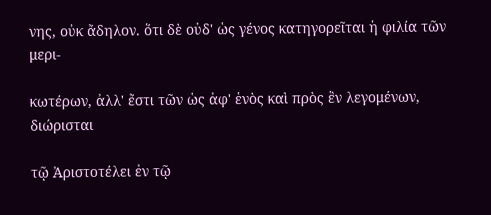νης, οὐκ ἄδηλον. ὅτι δὲ οὐδ' ὡς γένος κατηγορεῖται ἡ φιλία τῶν μερι-

κωτέρων, ἀλλ' ἔστι τῶν ὡς ἀφ' ἑνὸς καὶ πρὸς ἓν λεγομένων, διώρισται

τῷ Ἀριστοτέλει ἐν τῷ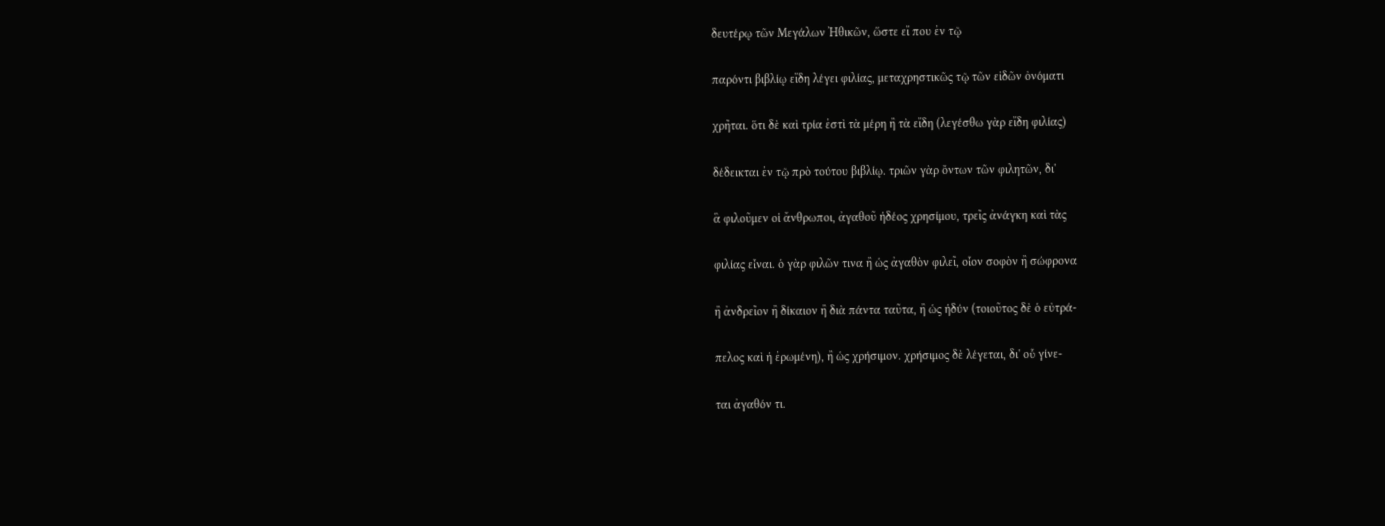δευτέρῳ τῶν Μεγάλων Ἠθικῶν, ὥστε εἴ που ἐν τῷ

παρόντι βιβλίῳ εἴδη λέγει φιλίας, μεταχρηστικῶς τῷ τῶν εἰδῶν ὀνόματι

χρῆται. ὅτι δὲ καὶ τρία ἐστὶ τὰ μέρη ἢ τὰ εἴδη (λεγέσθω γὰρ εἴδη φιλίας)

δέδεικται ἐν τῷ πρὸ τούτου βιβλίῳ. τριῶν γὰρ ὄντων τῶν φιλητῶν, δι'

ἃ φιλοῦμεν οἱ ἄνθρωποι, ἀγαθοῦ ἡδέος χρησίμου, τρεῖς ἀνάγκη καὶ τὰς

φιλίας εἶναι. ὁ γὰρ φιλῶν τινα ἢ ὡς ἀγαθὸν φιλεῖ, οἷον σοφὸν ἢ σώφρονα

ἢ ἀνδρεῖον ἢ δίκαιον ἢ διὰ πάντα ταῦτα, ἢ ὡς ἡδύν (τοιοῦτος δὲ ὁ εὐτρά-

πελος καὶ ἡ ἐρωμένη), ἢ ὡς χρήσιμον. χρήσιμος δὲ λέγεται, δι' οὗ γίνε-

ται ἀγαθόν τι.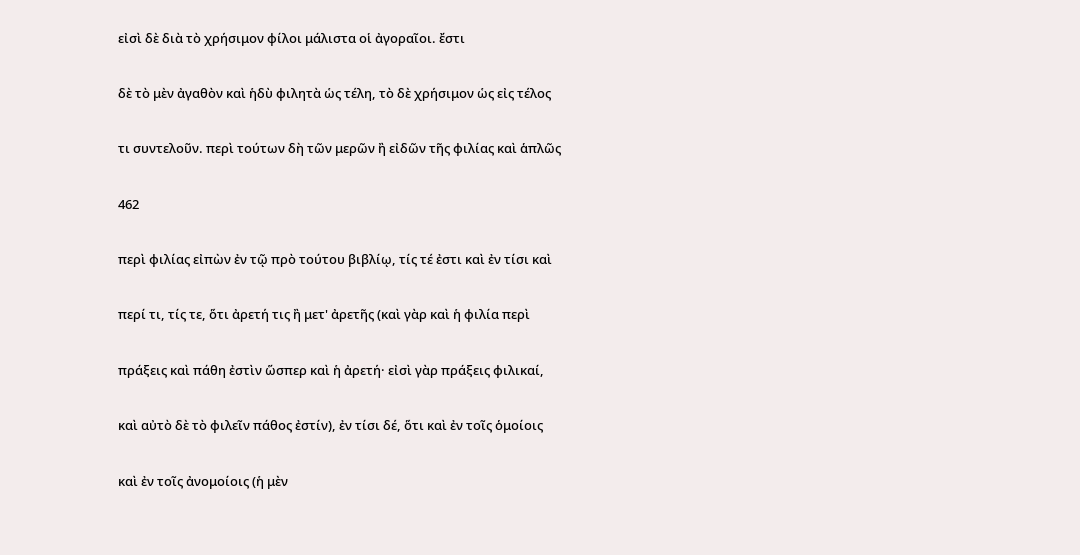εἰσὶ δὲ διὰ τὸ χρήσιμον φίλοι μάλιστα οἱ ἀγοραῖοι. ἔστι

δὲ τὸ μὲν ἀγαθὸν καὶ ἡδὺ φιλητὰ ὡς τέλη, τὸ δὲ χρήσιμον ὡς εἰς τέλος

τι συντελοῦν. περὶ τούτων δὴ τῶν μερῶν ἢ εἰδῶν τῆς φιλίας καὶ ἁπλῶς

462

περὶ φιλίας εἰπὼν ἐν τῷ πρὸ τούτου βιβλίῳ, τίς τέ ἐστι καὶ ἐν τίσι καὶ

περί τι, τίς τε, ὅτι ἀρετή τις ἢ μετ' ἀρετῆς (καὶ γὰρ καὶ ἡ φιλία περὶ

πράξεις καὶ πάθη ἐστὶν ὥσπερ καὶ ἡ ἀρετή· εἰσὶ γὰρ πράξεις φιλικαί,

καὶ αὐτὸ δὲ τὸ φιλεῖν πάθος ἐστίν), ἐν τίσι δέ, ὅτι καὶ ἐν τοῖς ὁμοίοις

καὶ ἐν τοῖς ἀνομοίοις (ἡ μὲν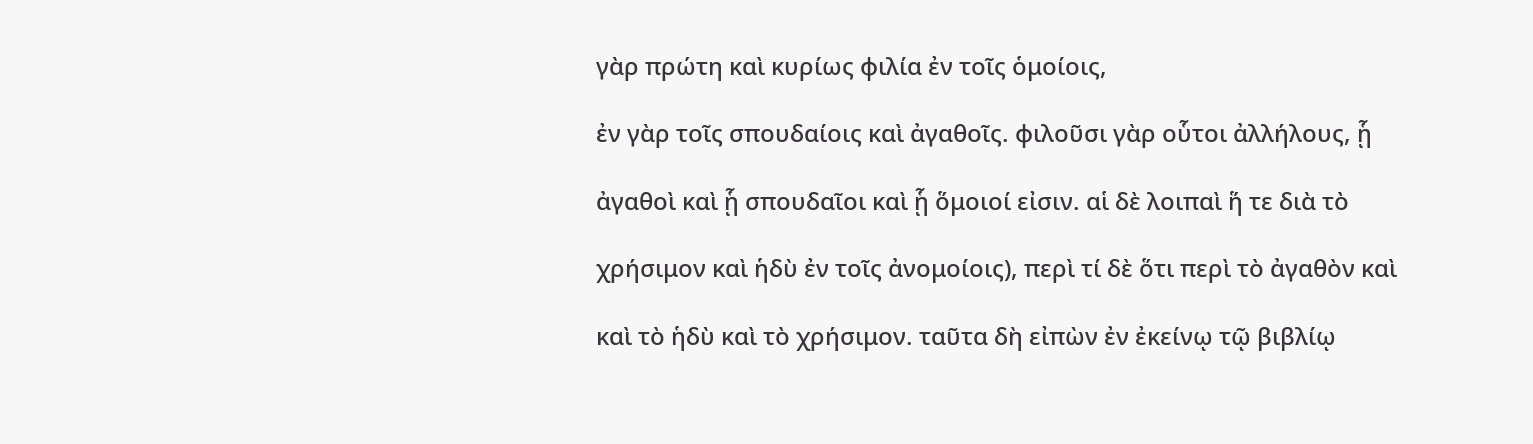γὰρ πρώτη καὶ κυρίως φιλία ἐν τοῖς ὁμοίοις,

ἐν γὰρ τοῖς σπουδαίοις καὶ ἀγαθοῖς. φιλοῦσι γὰρ οὗτοι ἀλλήλους, ᾗ

ἀγαθοὶ καὶ ᾗ σπουδαῖοι καὶ ᾗ ὅμοιοί εἰσιν. αἱ δὲ λοιπαὶ ἥ τε διὰ τὸ

χρήσιμον καὶ ἡδὺ ἐν τοῖς ἀνομοίοις), περὶ τί δὲ ὅτι περὶ τὸ ἀγαθὸν καὶ

καὶ τὸ ἡδὺ καὶ τὸ χρήσιμον. ταῦτα δὴ εἰπὼν ἐν ἐκείνῳ τῷ βιβλίῳ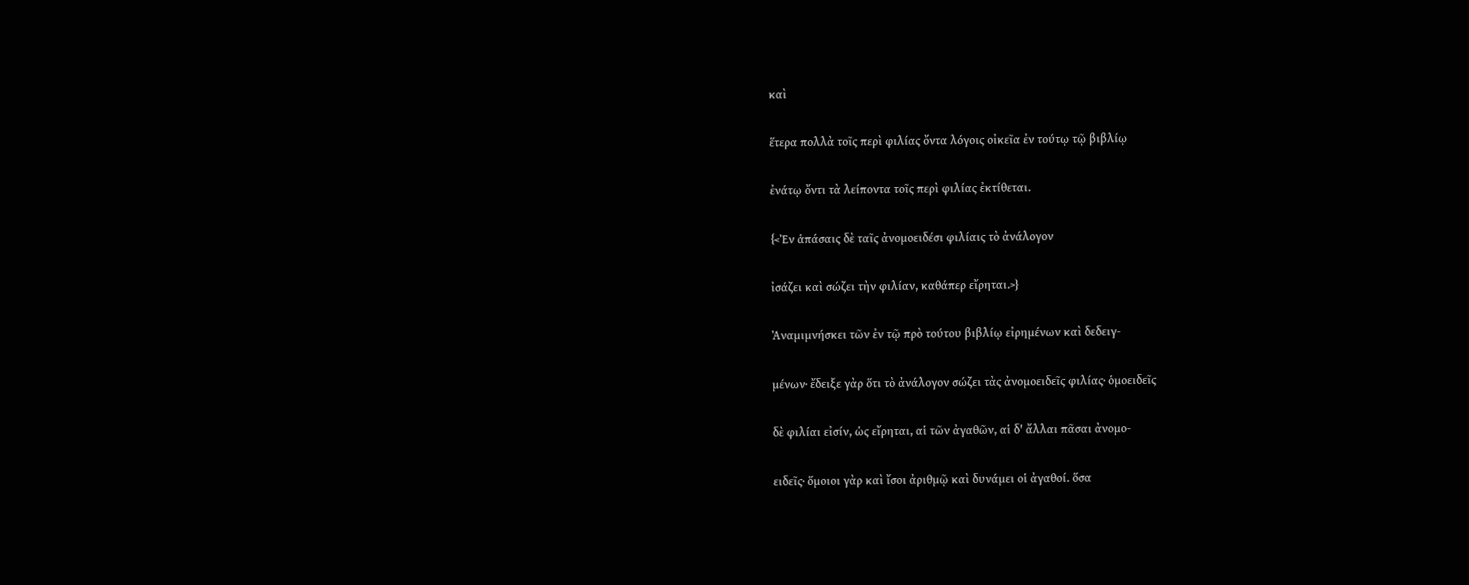καὶ

ἕτερα πολλὰ τοῖς περὶ φιλίας ὄντα λόγοις οἰκεῖα ἐν τούτῳ τῷ βιβλίῳ

ἐνάτῳ ὄντι τὰ λείποντα τοῖς περὶ φιλίας ἐκτίθεται.

{<Ἐν ἁπάσαις δὲ ταῖς ἀνομοειδέσι φιλίαις τὸ ἀνάλογον

ἰσάζει καὶ σώζει τὴν φιλίαν, καθάπερ εἴρηται.>}

Ἀναμιμνήσκει τῶν ἐν τῷ πρὸ τούτου βιβλίῳ εἰρημένων καὶ δεδειγ-

μένων· ἔδειξε γὰρ ὅτι τὸ ἀνάλογον σώζει τὰς ἀνομοειδεῖς φιλίας· ὁμοειδεῖς

δὲ φιλίαι εἰσίν, ὡς εἴρηται, αἱ τῶν ἀγαθῶν, αἱ δ' ἄλλαι πᾶσαι ἀνομο-

ειδεῖς· ὅμοιοι γὰρ καὶ ἴσοι ἀριθμῷ καὶ δυνάμει οἱ ἀγαθοί. ὅσα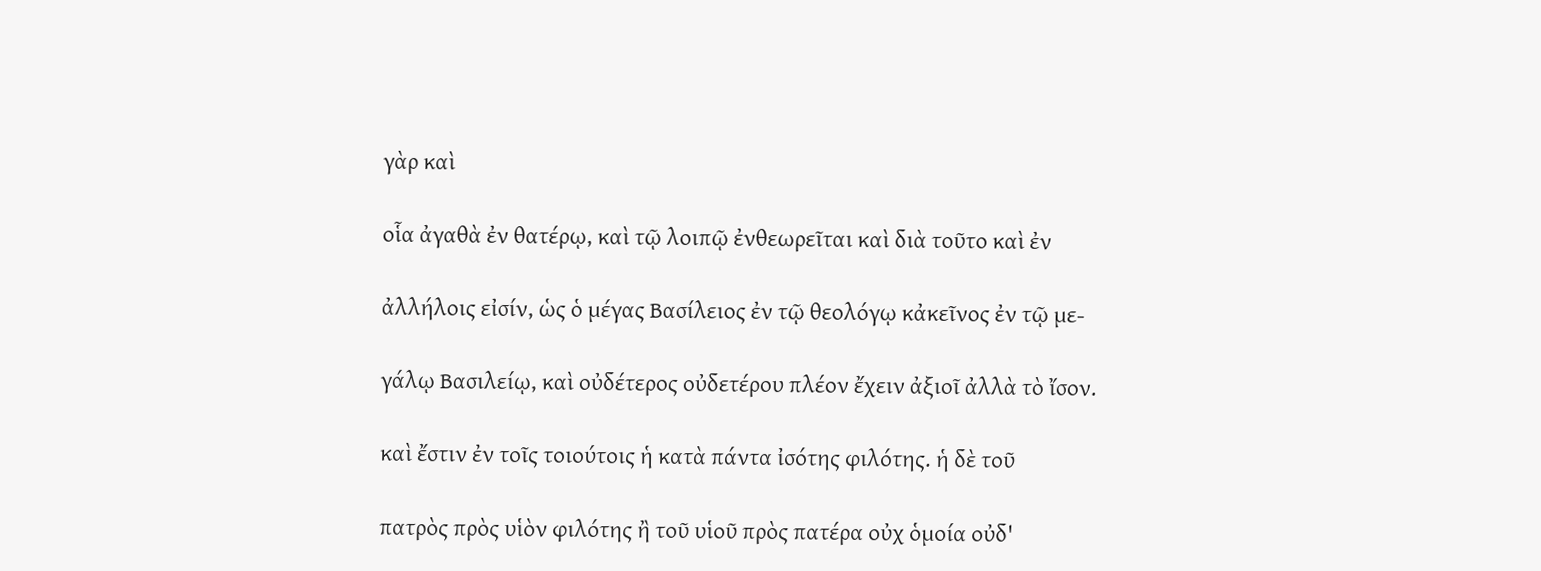γὰρ καὶ

οἷα ἀγαθὰ ἐν θατέρῳ, καὶ τῷ λοιπῷ ἐνθεωρεῖται καὶ διὰ τοῦτο καὶ ἐν

ἀλλήλοις εἰσίν, ὡς ὁ μέγας Βασίλειος ἐν τῷ θεολόγῳ κἀκεῖνος ἐν τῷ με-

γάλῳ Βασιλείῳ, καὶ οὐδέτερος οὐδετέρου πλέον ἔχειν ἀξιοῖ ἀλλὰ τὸ ἴσον.

καὶ ἔστιν ἐν τοῖς τοιούτοις ἡ κατὰ πάντα ἰσότης φιλότης. ἡ δὲ τοῦ

πατρὸς πρὸς υἱὸν φιλότης ἢ τοῦ υἱοῦ πρὸς πατέρα οὐχ ὁμοία οὐδ'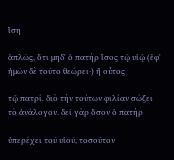ἴση

ἁπλῶς, ὅτι μηδ' ὁ πατὴρ ἴσος τῷ υἱῷ (ἐφ' ἡμῶν δὲ τοῦτο θεώρει·) ἢ οὗτος

τῷ πατρί. διὸ τὴν τούτων φιλίαν σώζει τὸ ἀνάλογον. δεῖ γὰρ ὅσον ὁ πατὴρ

ὑπερέχει τοῦ υἱοῦ, τοσοῦτον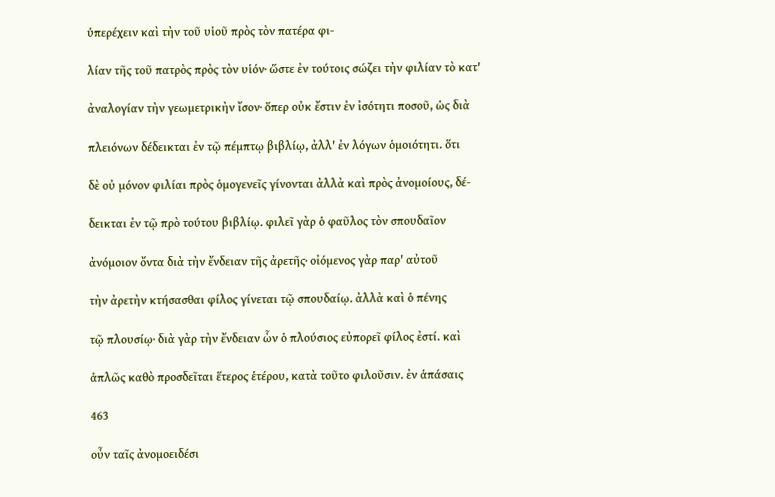ὑπερέχειν καὶ τὴν τοῦ υἱοῦ πρὸς τὸν πατέρα φι-

λίαν τῆς τοῦ πατρὸς πρὸς τὸν υἱόν· ὥστε ἐν τούτοις σώζει τὴν φιλίαν τὸ κατ'

ἀναλογίαν τὴν γεωμετρικὴν ἴσον· ὅπερ οὐκ ἔστιν ἐν ἰσότητι ποσοῦ, ὡς διὰ

πλειόνων δέδεικται ἐν τῷ πέμπτῳ βιβλίῳ, ἀλλ' ἐν λόγων ὁμοιότητι. ὅτι

δὲ οὐ μόνον φιλίαι πρὸς ὁμογενεῖς γίνονται ἀλλὰ καὶ πρὸς ἀνομοίους, δέ-

δεικται ἐν τῷ πρὸ τούτου βιβλίῳ. φιλεῖ γὰρ ὁ φαῦλος τὸν σπουδαῖον

ἀνόμοιον ὄντα διὰ τὴν ἔνδειαν τῆς ἀρετῆς· οἰόμενος γὰρ παρ' αὐτοῦ

τὴν ἀρετὴν κτήσασθαι φίλος γίνεται τῷ σπουδαίῳ. ἀλλὰ καὶ ὁ πένης

τῷ πλουσίῳ· διὰ γὰρ τὴν ἔνδειαν ὧν ὁ πλούσιος εὐπορεῖ φίλος ἐστί. καὶ

ἁπλῶς καθὸ προσδεῖται ἕτερος ἑτέρου, κατὰ τοῦτο φιλοῦσιν. ἐν ἁπάσαις

463

οὖν ταῖς ἀνομοειδέσι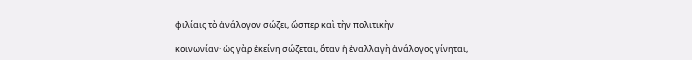φιλίαις τὸ ἀνάλογον σώζει, ὥσπερ καὶ τὴν πολιτικὴν

κοινωνίαν· ὡς γὰρ ἐκείνη σώζεται, ὅταν ἡ ἐναλλαγὴ ἀνάλογος γίνηται,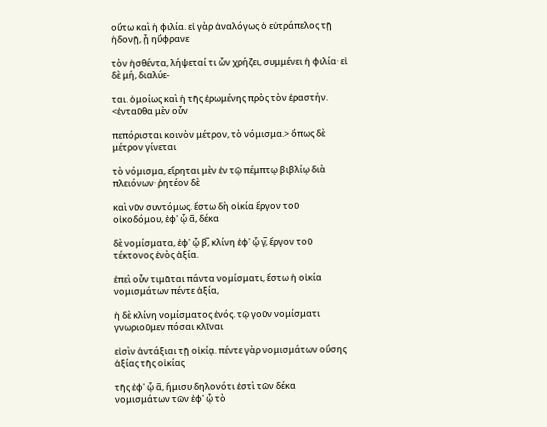οὕτω καὶ ἡ φιλία. εἰ γὰρ ἀναλόγως ὁ εὐτράπελος τῇ ἡδονῇ, ᾗ ηὔφρανε

τὸν ἡσθέντα, λήψεταί τι ὧν χρήζει, συμμένει ἡ φιλία· εἰ δὲ μή, διαλύε-

ται. ὁμοίως καὶ ἡ τῆς ἐρωμένης πρὸς τὸν ἐραστήν. <ἐνταῦθα μὲν οὖν

πεπόρισται κοινὸν μέτρον, τὸ νόμισμα.> ὅπως δὲ μέτρον γίνεται

τὸ νόμισμα, εἴρηται μὲν ἐν τῷ πέμπτῳ βιβλίῳ διὰ πλειόνων· ῥητέον δὲ

καὶ νῦν συντόμως. ἔστω δὴ οἰκία ἔργον τοῦ οἰκοδόμου, ἐφ' ᾧ α̅, δέκα

δὲ νομίσματα, ἐφ' ᾧ β̅, κλίνη ἐφ' ᾧ γ̅, ἔργον τοῦ τέκτονος ἑνὸς ἀξία.

ἐπεὶ οὖν τιμᾶται πάντα νομίσματι, ἔστω ἡ οἰκία νομισμάτων πέντε ἀξία,

ἡ δὲ κλίνη νομίσματος ἑνός. τῷ γοῦν νομίσματι γνωριοῦμεν πόσαι κλῖναι

εἰσὶν ἀντάξιαι τῇ οἰκίᾳ. πέντε γὰρ νομισμάτων οὔσης ἀξίας τῆς οἰκίας

τῆς ἐφ' ᾧ α̅, ἥμισυ δηλονότι ἐστὶ τῶν δέκα νομισμάτων τῶν ἐφ' ᾧ τὸ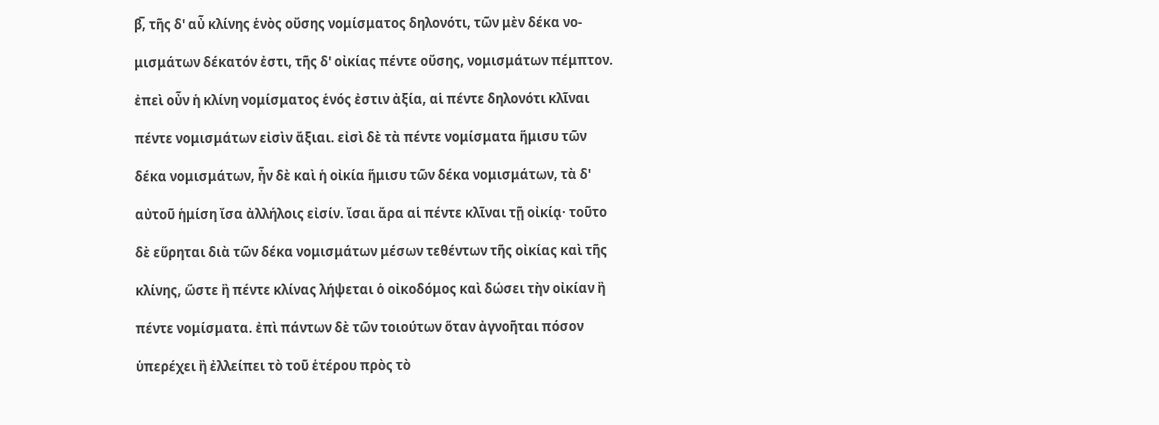β̅, τῆς δ' αὖ κλίνης ἑνὸς οὔσης νομίσματος δηλονότι, τῶν μὲν δέκα νο-

μισμάτων δέκατόν ἐστι, τῆς δ' οἰκίας πέντε οὔσης, νομισμάτων πέμπτον.

ἐπεὶ οὖν ἡ κλίνη νομίσματος ἑνός ἐστιν ἀξία, αἱ πέντε δηλονότι κλῖναι

πέντε νομισμάτων εἰσὶν ἄξιαι. εἰσὶ δὲ τὰ πέντε νομίσματα ἥμισυ τῶν

δέκα νομισμάτων, ἦν δὲ καὶ ἡ οἰκία ἥμισυ τῶν δέκα νομισμάτων, τὰ δ'

αὐτοῦ ἡμίση ἴσα ἀλλήλοις εἰσίν. ἴσαι ἄρα αἱ πέντε κλῖναι τῇ οἰκίᾳ· τοῦτο

δὲ εὕρηται διὰ τῶν δέκα νομισμάτων μέσων τεθέντων τῆς οἰκίας καὶ τῆς

κλίνης, ὥστε ἢ πέντε κλίνας λήψεται ὁ οἰκοδόμος καὶ δώσει τὴν οἰκίαν ἢ

πέντε νομίσματα. ἐπὶ πάντων δὲ τῶν τοιούτων ὅταν ἀγνοῆται πόσον

ὑπερέχει ἢ ἐλλείπει τὸ τοῦ ἑτέρου πρὸς τὸ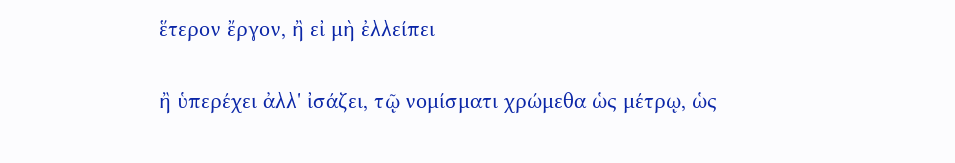ἕτερον ἔργον, ἢ εἰ μὴ ἐλλείπει

ἢ ὑπερέχει ἀλλ' ἰσάζει, τῷ νομίσματι χρώμεθα ὡς μέτρῳ, ὡς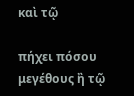καὶ τῷ

πήχει πόσου μεγέθους ἢ τῷ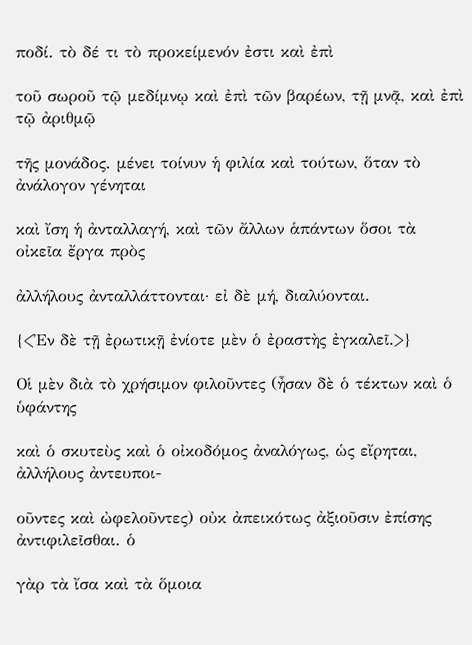ποδί. τὸ δέ τι τὸ προκείμενόν ἐστι καὶ ἐπὶ

τοῦ σωροῦ τῷ μεδίμνῳ καὶ ἐπὶ τῶν βαρέων, τῇ μνᾷ, καὶ ἐπὶ τῷ ἀριθμῷ

τῆς μονάδος. μένει τοίνυν ἡ φιλία καὶ τούτων, ὅταν τὸ ἀνάλογον γένηται

καὶ ἴση ἡ ἀνταλλαγή, καὶ τῶν ἄλλων ἁπάντων ὅσοι τὰ οἰκεῖα ἔργα πρὸς

ἀλλήλους ἀνταλλάττονται· εἰ δὲ μή, διαλύονται.

{<Ἐν δὲ τῇ ἐρωτικῇ ἐνίοτε μὲν ὁ ἐραστὴς ἐγκαλεῖ.>}

Οἱ μὲν διὰ τὸ χρήσιμον φιλοῦντες (ἦσαν δὲ ὁ τέκτων καὶ ὁ ὑφάντης

καὶ ὁ σκυτεὺς καὶ ὁ οἰκοδόμος ἀναλόγως, ὡς εἴρηται, ἀλλήλους ἀντευποι-

οῦντες καὶ ὠφελοῦντες) οὐκ ἀπεικότως ἀξιοῦσιν ἐπίσης ἀντιφιλεῖσθαι. ὁ

γὰρ τὰ ἴσα καὶ τὰ ὅμοια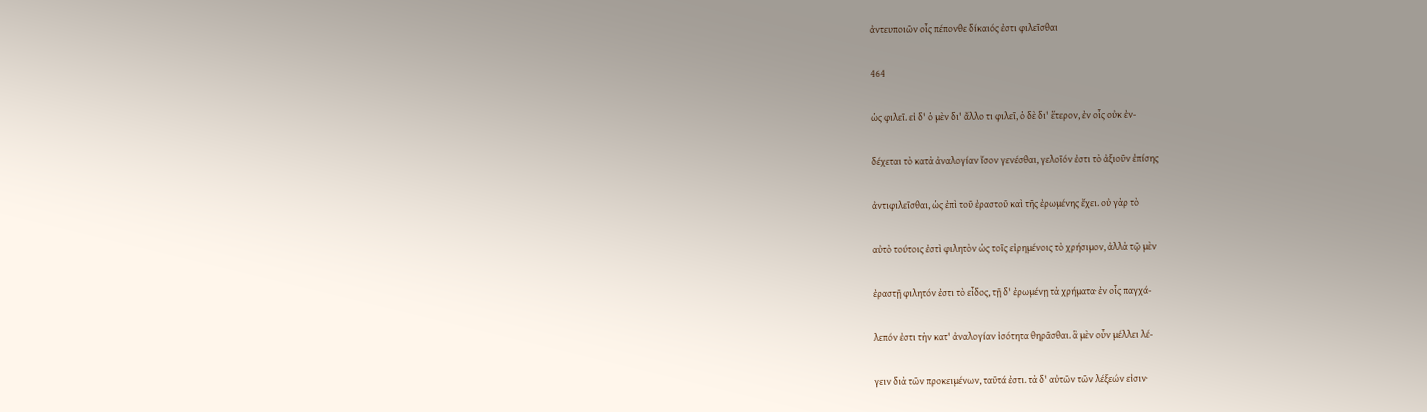ἀντευποιῶν οἷς πέπονθε δίκαιός ἐστι φιλεῖσθαι

464

ὡς φιλεῖ. εἰ δ' ὁ μὲν δι' ἄλλο τι φιλεῖ, ὁ δὲ δι' ἕτερον, ἐν οἷς οὐκ ἐν-

δέχεται τὸ κατὰ ἀναλογίαν ἴσον γενέσθαι, γελοῖόν ἐστι τὸ ἀξιοῦν ἐπίσης

ἀντιφιλεῖσθαι, ὡς ἐπὶ τοῦ ἐραστοῦ καὶ τῆς ἐρωμένης ἔχει. οὐ γὰρ τὸ

αὐτὸ τούτοις ἐστὶ φιλητὸν ὡς τοῖς εἰρημένοις τὸ χρήσιμον, ἀλλὰ τῷ μὲν

ἐραστῇ φιλητόν ἐστι τὸ εἶδος, τῇ δ' ἐρωμένῃ τὰ χρήματα· ἐν οἷς παγχά-

λεπόν ἐστι τὴν κατ' ἀναλογίαν ἰσότητα θηρᾶσθαι. ἃ μὲν οὖν μέλλει λέ-

γειν διὰ τῶν προκειμένων, ταῦτά ἐστι. τὰ δ' αὐτῶν τῶν λέξεών εἰσιν·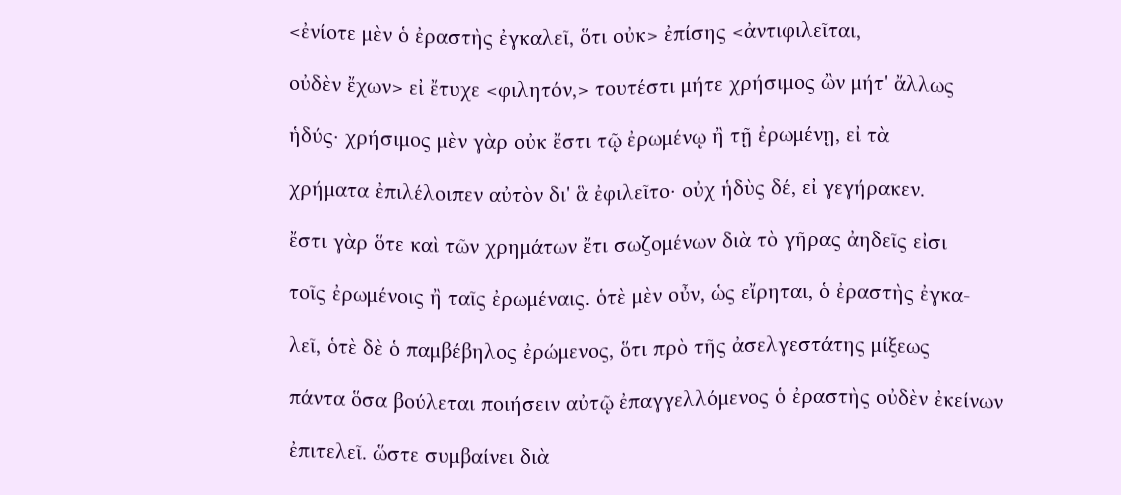<ἐνίοτε μὲν ὁ ἐραστὴς ἐγκαλεῖ, ὅτι οὐκ> ἐπίσης <ἀντιφιλεῖται,

οὐδὲν ἔχων> εἰ ἔτυχε <φιλητόν,> τουτέστι μήτε χρήσιμος ὢν μήτ' ἄλλως

ἡδύς· χρήσιμος μὲν γὰρ οὐκ ἔστι τῷ ἐρωμένῳ ἢ τῇ ἐρωμένῃ, εἰ τὰ

χρήματα ἐπιλέλοιπεν αὐτὸν δι' ἃ ἐφιλεῖτο· οὐχ ἡδὺς δέ, εἰ γεγήρακεν.

ἔστι γὰρ ὅτε καὶ τῶν χρημάτων ἔτι σωζομένων διὰ τὸ γῆρας ἀηδεῖς εἰσι

τοῖς ἐρωμένοις ἢ ταῖς ἐρωμέναις. ὁτὲ μὲν οὖν, ὡς εἴρηται, ὁ ἐραστὴς ἐγκα-

λεῖ, ὁτὲ δὲ ὁ παμβέβηλος ἐρώμενος, ὅτι πρὸ τῆς ἀσελγεστάτης μίξεως

πάντα ὅσα βούλεται ποιήσειν αὐτῷ ἐπαγγελλόμενος ὁ ἐραστὴς οὐδὲν ἐκείνων

ἐπιτελεῖ. ὥστε συμβαίνει διὰ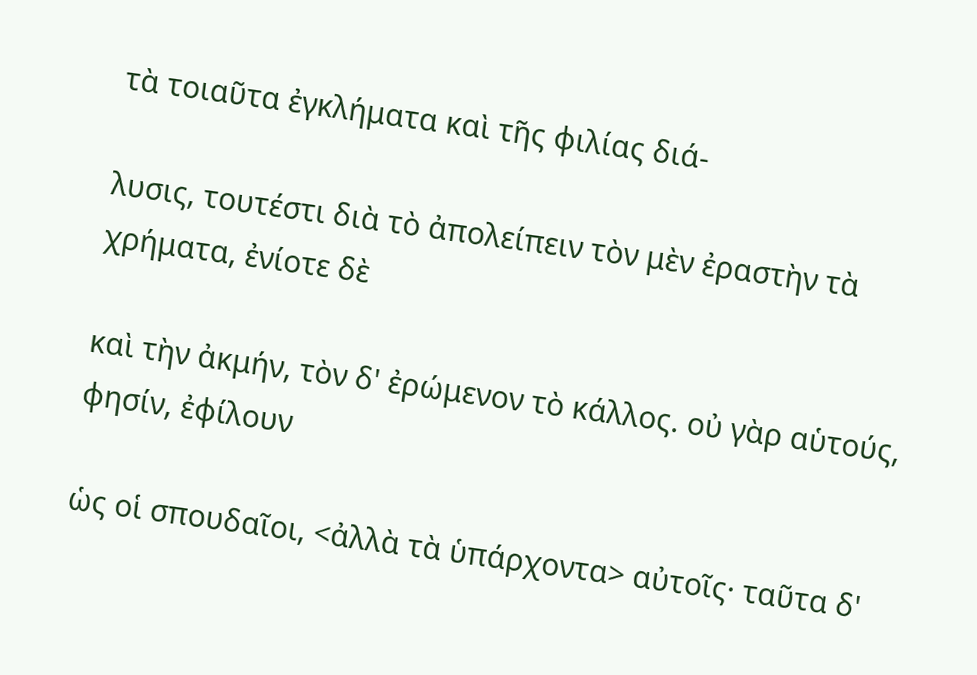τὰ τοιαῦτα ἐγκλήματα καὶ τῆς φιλίας διά-

λυσις, τουτέστι διὰ τὸ ἀπολείπειν τὸν μὲν ἐραστὴν τὰ χρήματα, ἐνίοτε δὲ

καὶ τὴν ἀκμήν, τὸν δ' ἐρώμενον τὸ κάλλος. οὐ γὰρ αὑτούς, φησίν, ἐφίλουν

ὡς οἱ σπουδαῖοι, <ἀλλὰ τὰ ὑπάρχοντα> αὐτοῖς· ταῦτα δ'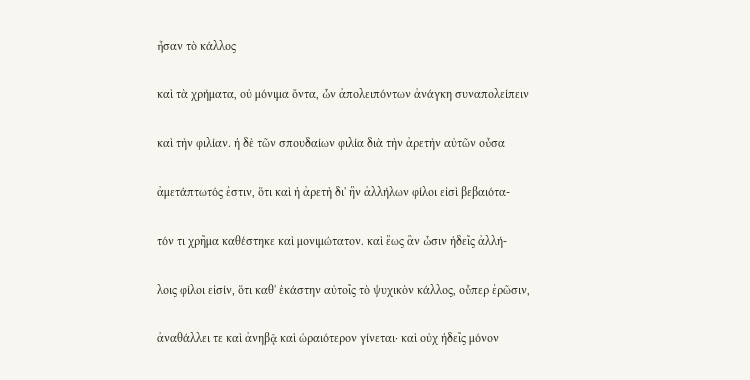ἦσαν τὸ κάλλος

καὶ τὰ χρήματα, οὐ μόνιμα ὄντα, ὧν ἀπολειπόντων ἀνάγκη συναπολείπειν

καὶ τὴν φιλίαν. ἡ δὲ τῶν σπουδαίων φιλία διὰ τὴν ἀρετὴν αὐτῶν οὖσα

ἀμετάπτωτός ἐστιν, ὅτι καὶ ἡ ἀρετὴ δι' ἣν ἀλλήλων φίλοι εἰσὶ βεβαιότα-

τόν τι χρῆμα καθέστηκε καὶ μονιμώτατον. καὶ ἕως ἂν ὦσιν ἡδεῖς ἀλλή-

λοις φίλοι εἰσίν, ὅτι καθ' ἑκάστην αὐτοῖς τὸ ψυχικὸν κάλλος, οὗπερ ἐρῶσιν,

ἀναθάλλει τε καὶ ἀνηβᾷ καὶ ὡραιότερον γίνεται· καὶ οὐχ ἡδεῖς μόνον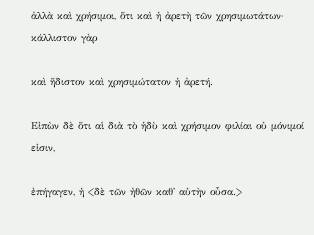ἀλλὰ καὶ χρήσιμοι, ὅτι καὶ ἡ ἀρετὴ τῶν χρησιμωτάτων· κάλλιστον γὰρ

καὶ ἥδιστον καὶ χρησιμώτατον ἡ ἀρετή.

Εἰπὼν δὲ ὅτι αἱ διὰ τὸ ἡδὺ καὶ χρήσιμον φιλίαι οὐ μόνιμοί εἰσιν,

ἐπήγαγεν, ἡ <δὲ τῶν ἠθῶν καθ' αὑτὴν οὖσα.>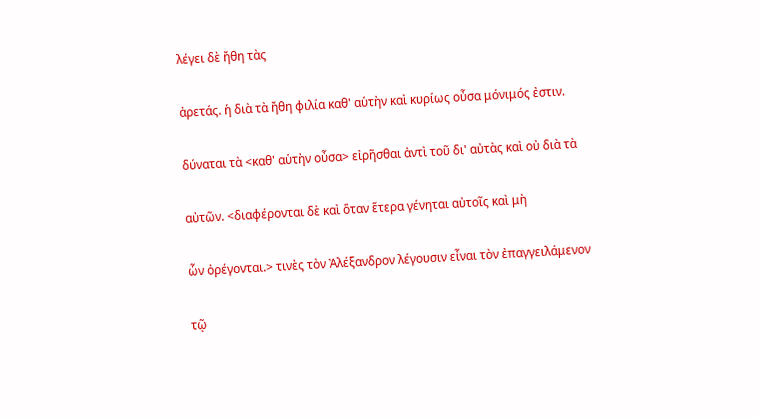λέγει δὲ ἤθη τὰς

ἀρετάς. ἡ διὰ τὰ ἤθη φιλία καθ' αὑτὴν καὶ κυρίως οὖσα μόνιμός ἐστιν.

δύναται τὰ <καθ' αὑτὴν οὖσα> εἰρῆσθαι ἀντὶ τοῦ δι' αὐτὰς καὶ οὐ διὰ τὰ

αὐτῶν. <διαφέρονται δὲ καὶ ὅταν ἕτερα γένηται αὐτοῖς καὶ μὴ

ὧν ὀρέγονται.> τινὲς τὸν Ἀλέξανδρον λέγουσιν εἶναι τὸν ἐπαγγειλάμενον

τῷ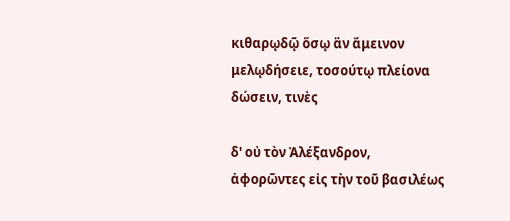κιθαρῳδῷ ὅσῳ ἂν ἄμεινον μελῳδήσειε, τοσούτῳ πλείονα δώσειν, τινὲς

δ' οὐ τὸν Ἀλέξανδρον, ἀφορῶντες εἰς τὴν τοῦ βασιλέως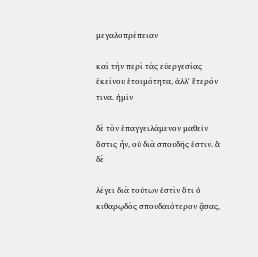μεγαλοπρέπειαν

καὶ τὴν περὶ τὰς εὐεργεσίας ἐκείνου ἑτοιμότητα, ἀλλ' ἕτερόν τινα. ἡμῖν

δὲ τὸν ἐπαγγειλάμενον μαθεῖν ὅστις ἦν, οὐ διὰ σπουδῆς ἐστιν. ἃ δὲ

λέγει διὰ τούτων ἐστὶν ὅτι ὁ κιθαρῳδὸς σπουδαιότερον ᾄσας,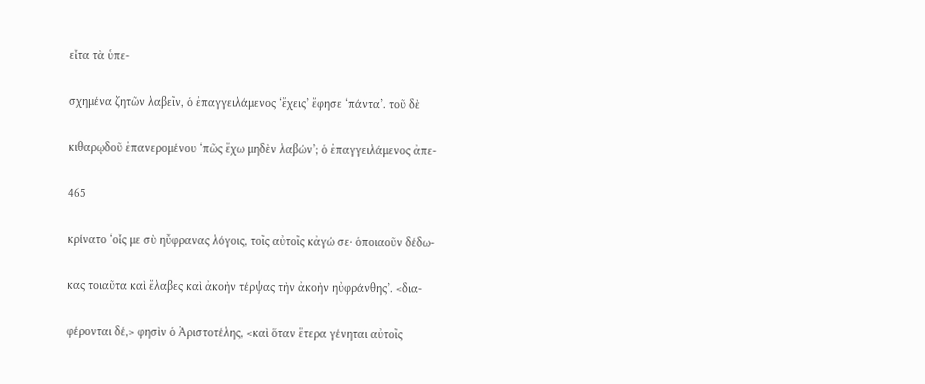εἶτα τὰ ὑπε-

σχημένα ζητῶν λαβεῖν, ὁ ἐπαγγειλάμενος ‘ἔχεις’ ἔφησε ‘πάντα’. τοῦ δὲ

κιθαρῳδοῦ ἐπανερομένου ‘πῶς ἔχω μηδὲν λαβών’; ὁ ἐπαγγειλάμενος ἀπε-

465

κρίνατο ‘οἷς με σὺ ηὔφρανας λόγοις, τοῖς αὐτοῖς κἀγώ σε· ὁποιαοῦν δέδω-

κας τοιαῦτα καὶ ἔλαβες καὶ ἀκοὴν τέρψας τὴν ἀκοὴν ηὐφράνθης’. <δια-

φέρονται δέ,> φησὶν ὁ Ἀριστοτέλης, <καὶ ὅταν ἕτερα γένηται αὐτοῖς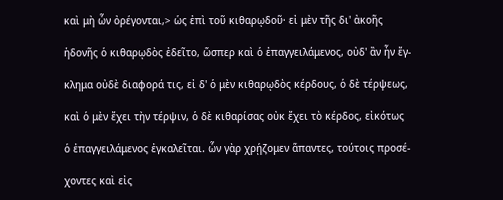καὶ μὴ ὧν ὀρέγονται,> ὡς ἐπὶ τοῦ κιθαρῳδοῦ· εἰ μὲν τῆς δι' ἀκοῆς

ἡδονῆς ὁ κιθαρῳδὸς ἐδεῖτο, ὥσπερ καὶ ὁ ἐπαγγειλάμενος, οὐδ' ἂν ἦν ἔγ-

κλημα οὐδὲ διαφορά τις, εἰ δ' ὁ μὲν κιθαρῳδὸς κέρδους, ὁ δὲ τέρψεως,

καὶ ὁ μὲν ἔχει τὴν τέρψιν, ὁ δὲ κιθαρίσας οὐκ ἔχει τὸ κέρδος, εἰκότως

ὁ ἐπαγγειλάμενος ἐγκαλεῖται. ὧν γὰρ χρῄζομεν ἅπαντες, τούτοις προσέ-

χοντες καὶ εἰς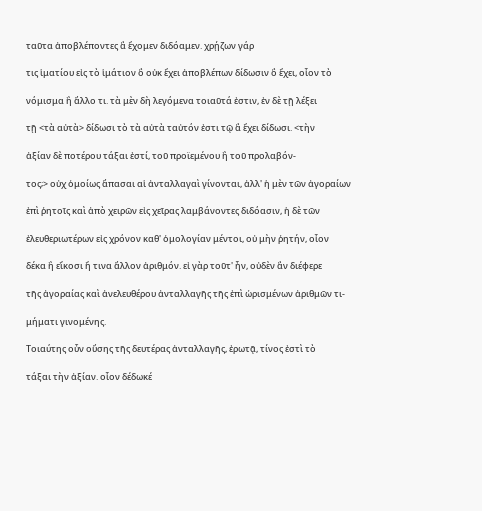ταῦτα ἀποβλέποντες ἃ ἔχομεν διδόαμεν. χρῄζων γάρ

τις ἱματίου εἰς τὸ ἱμάτιον ὃ οὐκ ἔχει ἀποβλέπων δίδωσιν ὃ ἔχει, οἷον τὸ

νόμισμα ἢ ἄλλο τι. τὰ μὲν δὴ λεγόμενα τοιαῦτά ἐστιν, ἐν δὲ τῇ λέξει

τῇ <τὰ αὐτὰ> δίδωσι τὸ τὰ αὐτὰ ταὐτόν ἐστι τῷ ἃ ἔχει δίδωσι. <τὴν

ἀξίαν δὲ ποτέρου τάξαι ἐστί, τοῦ προϊεμένου ἢ τοῦ προλαβόν-

τος;> οὐχ ὁμοίως ἅπασαι αἱ ἀνταλλαγαὶ γίνονται, ἀλλ' ἡ μὲν τῶν ἀγοραίων

ἐπὶ ῥητοῖς καὶ ἀπὸ χειρῶν εἰς χεῖρας λαμβάνοντες διδόασιν, ἡ δὲ τῶν

ἐλευθεριωτέρων εἰς χρόνον καθ' ὁμολογίαν μέντοι, οὐ μὴν ῥητήν, οἷον

δέκα ἢ εἴκοσι ἤ τινα ἄλλον ἀριθμόν. εἰ γὰρ τοῦτ' ἦν, οὐδὲν ἂν διέφερε

τῆς ἀγοραίας καὶ ἀνελευθέρου ἀνταλλαγῆς τῆς ἐπὶ ὡρισμένων ἀριθμῶν τι-

μήματι γινομένης.

Τοιαύτης οὖν οὔσης τῆς δευτέρας ἀνταλλαγῆς, ἐρωτᾷ, τίνος ἐστὶ τὸ

τάξαι τὴν ἀξίαν. οἷον δέδωκέ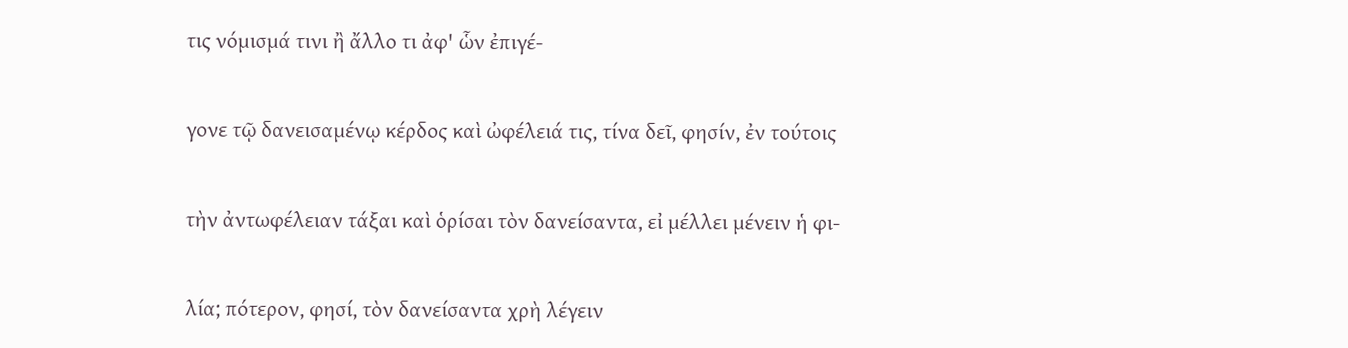τις νόμισμά τινι ἢ ἄλλο τι ἀφ' ὧν ἐπιγέ-

γονε τῷ δανεισαμένῳ κέρδος καὶ ὠφέλειά τις, τίνα δεῖ, φησίν, ἐν τούτοις

τὴν ἀντωφέλειαν τάξαι καὶ ὁρίσαι τὸν δανείσαντα, εἰ μέλλει μένειν ἡ φι-

λία; πότερον, φησί, τὸν δανείσαντα χρὴ λέγειν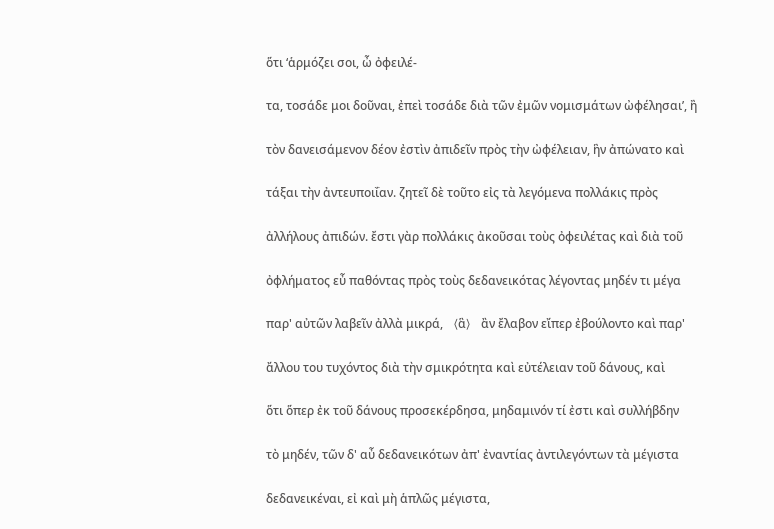ὅτι ‘ἁρμόζει σοι, ὦ ὀφειλέ-

τα, τοσάδε μοι δοῦναι, ἐπεὶ τοσάδε διὰ τῶν ἐμῶν νομισμάτων ὠφέλησαι’, ἢ

τὸν δανεισάμενον δέον ἐστὶν ἀπιδεῖν πρὸς τὴν ὠφέλειαν, ἣν ἀπώνατο καὶ

τάξαι τὴν ἀντευποιΐαν. ζητεῖ δὲ τοῦτο εἰς τὰ λεγόμενα πολλάκις πρὸς

ἀλλήλους ἀπιδών. ἔστι γὰρ πολλάκις ἀκοῦσαι τοὺς ὀφειλέτας καὶ διὰ τοῦ

ὀφλήματος εὖ παθόντας πρὸς τοὺς δεδανεικότας λέγοντας μηδέν τι μέγα

παρ' αὐτῶν λαβεῖν ἀλλὰ μικρά, 〈ἃ〉 ἂν ἔλαβον εἴπερ ἐβούλοντο καὶ παρ'

ἄλλου του τυχόντος διὰ τὴν σμικρότητα καὶ εὐτέλειαν τοῦ δάνους, καὶ

ὅτι ὅπερ ἐκ τοῦ δάνους προσεκέρδησα, μηδαμινόν τί ἐστι καὶ συλλήβδην

τὸ μηδέν, τῶν δ' αὖ δεδανεικότων ἀπ' ἐναντίας ἀντιλεγόντων τὰ μέγιστα

δεδανεικέναι, εἰ καὶ μὴ ἁπλῶς μέγιστα,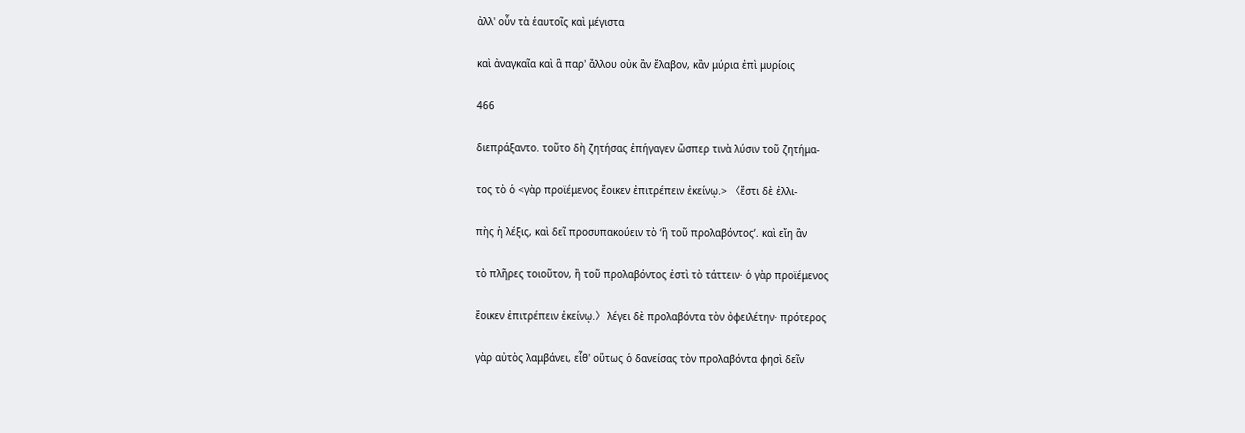ἀλλ' οὖν τὰ ἑαυτοῖς καὶ μέγιστα

καὶ ἀναγκαῖα καὶ ἃ παρ' ἄλλου οὐκ ἂν ἔλαβον, κἂν μύρια ἐπὶ μυρίοις

466

διεπράξαντο. τοῦτο δὴ ζητήσας ἐπήγαγεν ὥσπερ τινὰ λύσιν τοῦ ζητήμα-

τος τὸ ὁ <γὰρ προϊέμενος ἔοικεν ἐπιτρέπειν ἐκείνῳ.> 〈ἔστι δὲ ἐλλι-

πὴς ἡ λέξις, καὶ δεῖ προσυπακούειν τὸ ‘ἢ τοῦ προλαβόντος’. καὶ εἴη ἂν

τὸ πλῆρες τοιοῦτον, ἢ τοῦ προλαβόντος ἐστὶ τὸ τάττειν· ὁ γὰρ προϊέμενος

ἔοικεν ἐπιτρέπειν ἐκείνῳ.〉 λέγει δὲ προλαβόντα τὸν ὀφειλέτην· πρότερος

γὰρ αὐτὸς λαμβάνει, εἶθ' οὕτως ὁ δανείσας τὸν προλαβόντα φησὶ δεῖν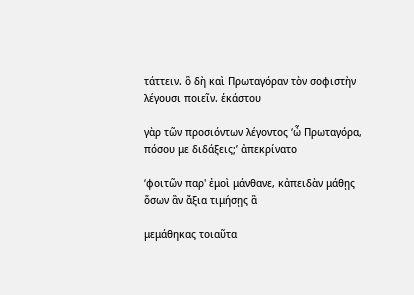τάττειν. ὃ δὴ καὶ Πρωταγόραν τὸν σοφιστὴν λέγουσι ποιεῖν. ἑκάστου

γὰρ τῶν προσιόντων λέγοντος ‘ὦ Πρωταγόρα, πόσου με διδάξεις;’ ἀπεκρίνατο

‘φοιτῶν παρ' ἐμοὶ μάνθανε, κἀπειδὰν μάθῃς ὅσων ἂν ἄξια τιμήσῃς ἃ

μεμάθηκας τοιαῦτα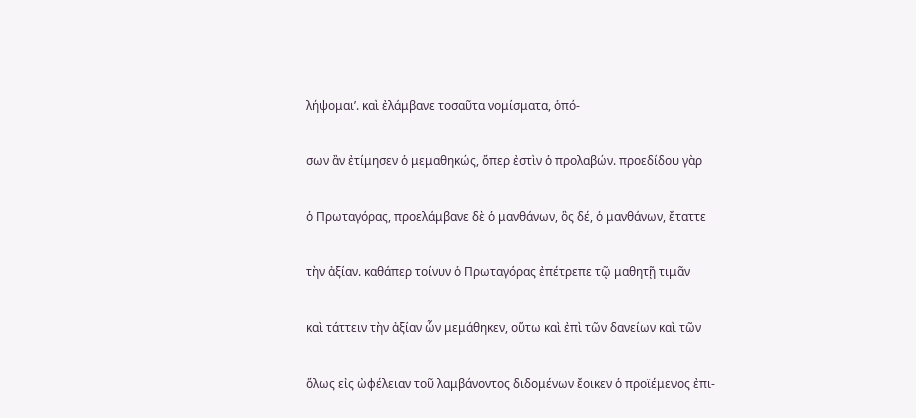λήψομαι’. καὶ ἐλάμβανε τοσαῦτα νομίσματα, ὁπό-

σων ἂν ἐτίμησεν ὁ μεμαθηκώς, ὅπερ ἐστὶν ὁ προλαβών. προεδίδου γὰρ

ὁ Πρωταγόρας, προελάμβανε δὲ ὁ μανθάνων, ὃς δέ, ὁ μανθάνων, ἔταττε

τὴν ἀξίαν. καθάπερ τοίνυν ὁ Πρωταγόρας ἐπέτρεπε τῷ μαθητῇ τιμᾶν

καὶ τάττειν τὴν ἀξίαν ὧν μεμάθηκεν, οὕτω καὶ ἐπὶ τῶν δανείων καὶ τῶν

ὅλως εἰς ὠφέλειαν τοῦ λαμβάνοντος διδομένων ἔοικεν ὁ προϊέμενος ἐπι-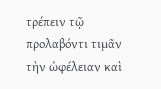τρέπειν τῷ προλαβόντι τιμᾶν τὴν ὠφέλειαν καὶ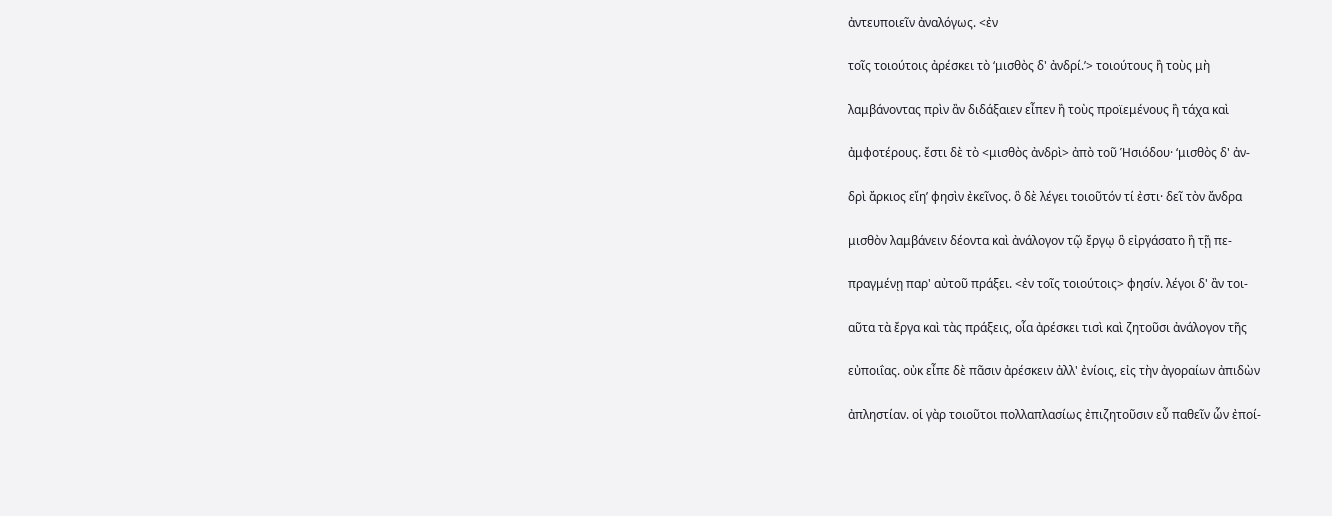ἀντευποιεῖν ἀναλόγως. <ἐν

τοῖς τοιούτοις ἀρέσκει τὸ ‘μισθὸς δ' ἀνδρί.’> τοιούτους ἢ τοὺς μὴ

λαμβάνοντας πρὶν ἂν διδάξαιεν εἶπεν ἢ τοὺς προϊεμένους ἢ τάχα καὶ

ἀμφοτέρους. ἔστι δὲ τὸ <μισθὸς ἀνδρὶ> ἀπὸ τοῦ Ἡσιόδου· ‘μισθὸς δ' ἀν-

δρὶ ἄρκιος εἴη’ φησὶν ἐκεῖνος. ὃ δὲ λέγει τοιοῦτόν τί ἐστι· δεῖ τὸν ἄνδρα

μισθὸν λαμβάνειν δέοντα καὶ ἀνάλογον τῷ ἔργῳ ὃ εἰργάσατο ἢ τῇ πε-

πραγμένῃ παρ' αὐτοῦ πράξει. <ἐν τοῖς τοιούτοις> φησίν. λέγοι δ' ἂν τοι-

αῦτα τὰ ἔργα καὶ τὰς πράξεις, οἷα ἀρέσκει τισὶ καὶ ζητοῦσι ἀνάλογον τῆς

εὐποιΐας. οὐκ εἶπε δὲ πᾶσιν ἀρέσκειν ἀλλ' ἐνίοις, εἰς τὴν ἀγοραίων ἀπιδὼν

ἀπληστίαν. οἱ γὰρ τοιοῦτοι πολλαπλασίως ἐπιζητοῦσιν εὖ παθεῖν ὧν ἐποί-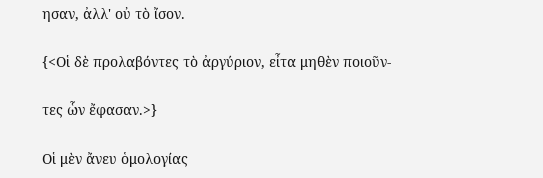ησαν, ἀλλ' οὐ τὸ ἴσον.

{<Οἱ δὲ προλαβόντες τὸ ἀργύριον, εἶτα μηθὲν ποιοῦν-

τες ὧν ἔφασαν.>}

Οἱ μὲν ἄνευ ὁμολογίας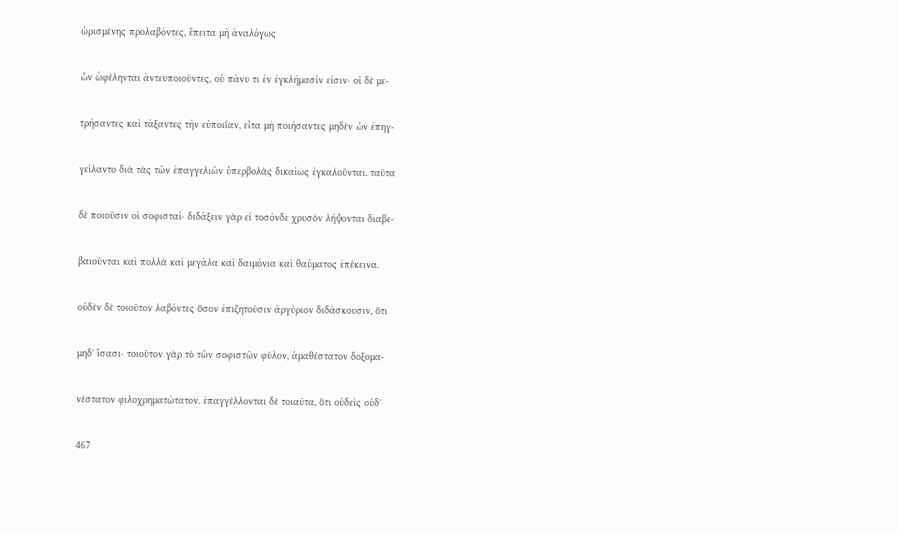ὡρισμένης προλαβόντες, ἔπειτα μὴ ἀναλόγως

ὧν ὠφέληνται ἀντευποιοῦντες, οὐ πάνυ τι ἐν ἐγκλήμασίν εἰσιν· οἱ δὲ με-

τρήσαντες καὶ τάξαντες τὴν εὐποιΐαν, εἶτα μὴ ποιήσαντες μηδὲν ὧν ἐπηγ-

γείλαντο διὰ τὰς τῶν ἐπαγγελιῶν ὑπερβολὰς δικαίως ἐγκαλοῦνται. ταῦτα

δὲ ποιοῦσιν οἱ σοφισταί· διδάξειν γὰρ εἰ τοσόνδε χρυσὸν λήψονται διαβε-

βαιοῦνται καὶ πολλὰ καὶ μεγάλα καὶ δαιμόνια καὶ θαύματος ἐπέκεινα.

οὐδὲν δὲ τοιοῦτον λαβόντες ὅσον ἐπιζητοῦσιν ἀργύριον διδάσκουσιν, ὅτι

μηδ' ἴσασι· τοιοῦτον γὰρ τὸ τῶν σοφιστῶν φῦλον, ἀμαθέστατον δοξομα-

νέστατον φιλοχρηματώτατον. ἐπαγγέλλονται δὲ τοιαῦτα, ὅτι οὐδεὶς οὐδ'

467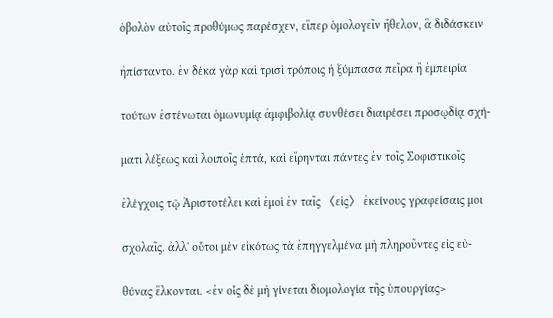ὀβολὸν αὐτοῖς προθύμως παρέσχεν, εἴπερ ὁμολογεῖν ἤθελον, ἃ διδάσκειν

ἠπίσταντο. ἐν δέκα γὰρ καὶ τρισὶ τρόποις ἡ ξύμπασα πεῖρα ἢ ἐμπειρία

τούτων ἐστένωται ὁμωνυμίᾳ ἀμφιβολίᾳ συνθέσει διαιρέσει προσῳδίᾳ σχή-

ματι λέξεως καὶ λοιποῖς ἑπτά, καὶ εἴρηνται πάντες ἐν τοῖς Σοφιστικοῖς

ἐλέγχοις τῷ Ἀριστοτέλει καὶ ἐμοὶ ἐν ταῖς 〈εἰς〉 ἐκείνους γραφείσαις μοι

σχολαῖς. ἀλλ' οὗτοι μὲν εἰκότως τὰ ἐπηγγελμένα μὴ πληροῦντες εἰς εὐ-

θύνας ἕλκονται. <ἐν οἷς δὲ μὴ γίνεται διομολογία τῆς ὑπουργίας>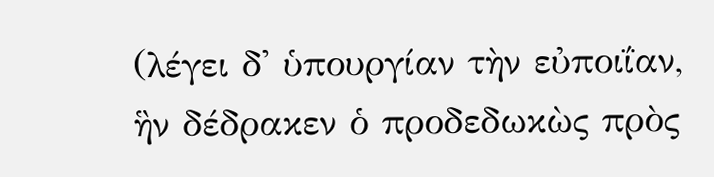(λέγει δ' ὑπουργίαν τὴν εὐποιΐαν, ἣν δέδρακεν ὁ προδεδωκὼς πρὸς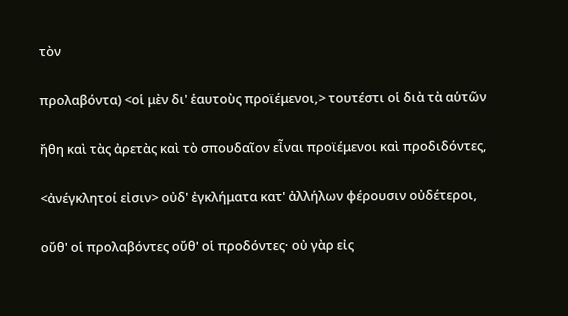τὸν

προλαβόντα) <οἱ μὲν δι' ἑαυτοὺς προϊέμενοι,> τουτέστι οἱ διὰ τὰ αὑτῶν

ἤθη καὶ τὰς ἀρετὰς καὶ τὸ σπουδαῖον εἶναι προϊέμενοι καὶ προδιδόντες,

<ἀνέγκλητοί εἰσιν> οὐδ' ἐγκλήματα κατ' ἀλλήλων φέρουσιν οὐδέτεροι,

οὔθ' οἱ προλαβόντες οὔθ' οἱ προδόντες· οὐ γὰρ εἰς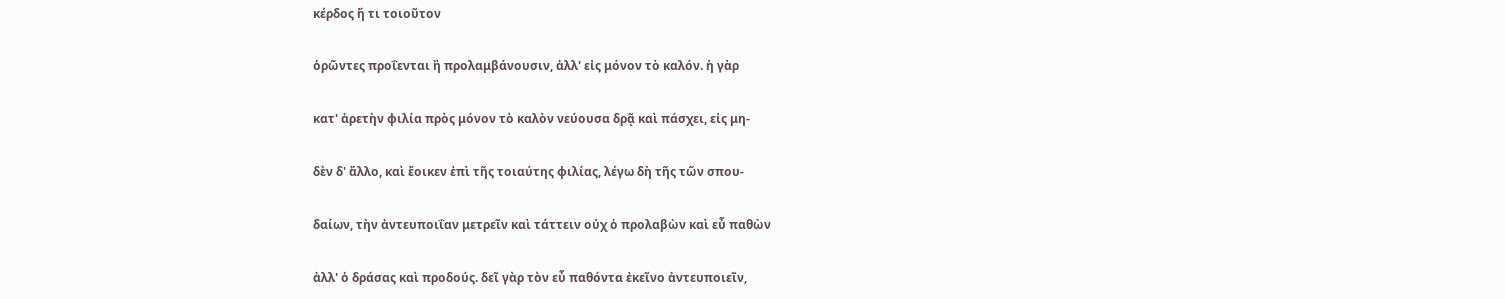κέρδος ἤ τι τοιοῦτον

ὁρῶντες προΐενται ἢ προλαμβάνουσιν, ἀλλ' εἰς μόνον τὸ καλόν. ἡ γὰρ

κατ' ἀρετὴν φιλία πρὸς μόνον τὸ καλὸν νεύουσα δρᾷ καὶ πάσχει, εἰς μη-

δὲν δ' ἄλλο, καὶ ἔοικεν ἐπὶ τῆς τοιαύτης φιλίας, λέγω δὴ τῆς τῶν σπου-

δαίων, τὴν ἀντευποιΐαν μετρεῖν καὶ τάττειν οὐχ ὁ προλαβὼν καὶ εὖ παθὼν

ἀλλ' ὁ δράσας καὶ προδούς. δεῖ γὰρ τὸν εὖ παθόντα ἐκεῖνο ἀντευποιεῖν,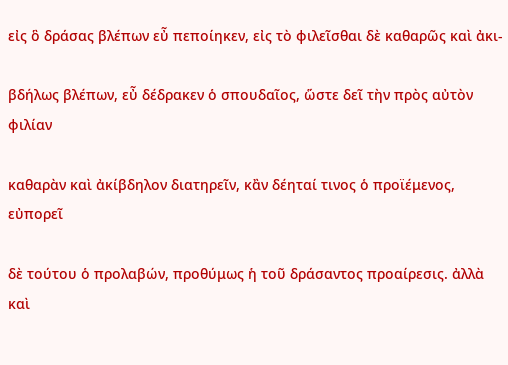εἰς ὃ δράσας βλέπων εὖ πεποίηκεν, εἰς τὸ φιλεῖσθαι δὲ καθαρῶς καὶ ἀκι-

βδήλως βλέπων, εὖ δέδρακεν ὁ σπουδαῖος, ὥστε δεῖ τὴν πρὸς αὐτὸν φιλίαν

καθαρὰν καὶ ἀκίβδηλον διατηρεῖν, κἂν δέηταί τινος ὁ προϊέμενος, εὐπορεῖ

δὲ τούτου ὁ προλαβών, προθύμως ἡ τοῦ δράσαντος προαίρεσις. ἀλλὰ καὶ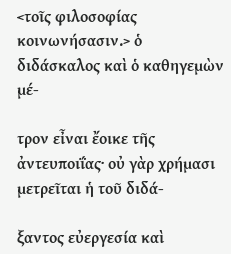<τοῖς φιλοσοφίας κοινωνήσασιν.> ὁ διδάσκαλος καὶ ὁ καθηγεμὼν μέ-

τρον εἶναι ἔοικε τῆς ἀντευποιΐας· οὐ γὰρ χρήμασι μετρεῖται ἡ τοῦ διδά-

ξαντος εὐεργεσία καὶ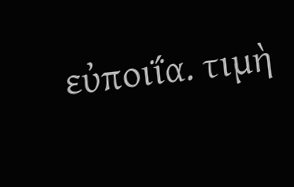εὐποιΐα. τιμὴ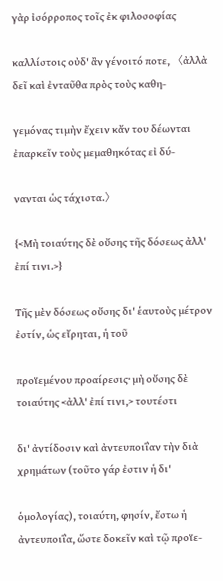γὰρ ἰσόρροπος τοῖς ἐκ φιλοσοφίας

καλλίστοις οὐδ' ἂν γένοιτό ποτε, 〈ἀλλὰ δεῖ καὶ ἐνταῦθα πρὸς τοὺς καθη-

γεμόνας τιμὴν ἔχειν κἄν του δέωνται ἐπαρκεῖν τοὺς μεμαθηκότας εἰ δύ-

νανται ὡς τάχιστα.〉

{<Μὴ τοιαύτης δὲ οὔσης τῆς δόσεως ἀλλ' ἐπί τινι.>}

Τῆς μὲν δόσεως οὔσης δι' ἑαυτοὺς μέτρον ἐστίν, ὡς εἴρηται, ἡ τοῦ

προϊεμένου προαίρεσις· μὴ οὔσης δὲ τοιαύτης <ἀλλ' ἐπί τινι,> τουτέστι

δι' ἀντίδοσιν καὶ ἀντευποιΐαν τὴν διὰ χρημάτων (τοῦτο γάρ ἐστιν ἡ δι'

ὁμολογίας), τοιαύτη, φησίν, ἔστω ἡ ἀντευποιΐα, ὥστε δοκεῖν καὶ τῷ προϊε-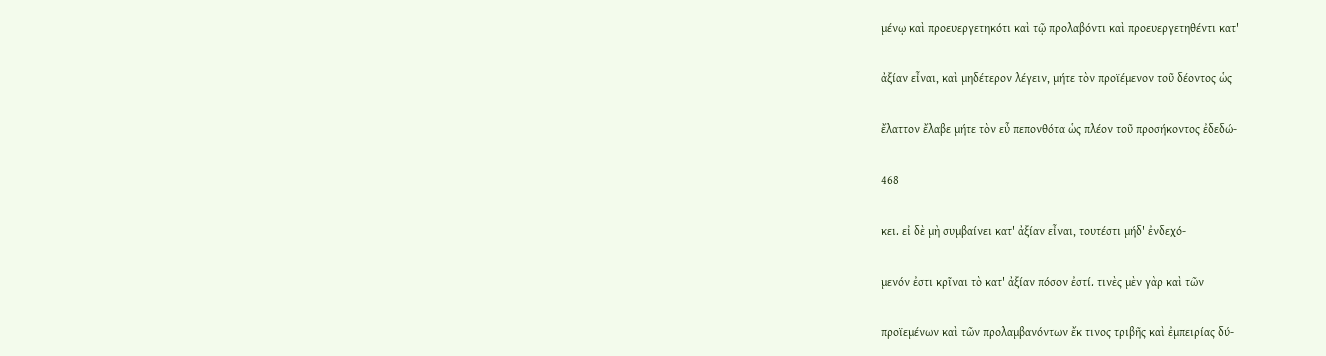μένῳ καὶ προευεργετηκότι καὶ τῷ προλαβόντι καὶ προευεργετηθέντι κατ'

ἀξίαν εἶναι, καὶ μηδέτερον λέγειν, μήτε τὸν προϊέμενον τοῦ δέοντος ὡς

ἔλαττον ἔλαβε μήτε τὸν εὖ πεπονθότα ὡς πλέον τοῦ προσήκοντος ἐδεδώ-

468

κει. εἰ δὲ μὴ συμβαίνει κατ' ἀξίαν εἶναι, τουτέστι μήδ' ἐνδεχό-

μενόν ἐστι κρῖναι τὸ κατ' ἀξίαν πόσον ἐστί. τινὲς μὲν γὰρ καὶ τῶν

προϊεμένων καὶ τῶν προλαμβανόντων ἔκ τινος τριβῆς καὶ ἐμπειρίας δύ-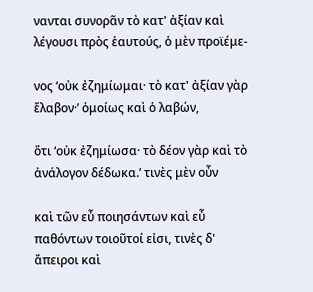νανται συνορᾶν τὸ κατ' ἀξίαν καὶ λέγουσι πρὸς ἑαυτούς, ὁ μὲν προϊέμε-

νος ‘οὐκ ἐζημίωμαι· τὸ κατ' ἀξίαν γὰρ ἔλαβον·’ ὁμοίως καὶ ὁ λαβών,

ὅτι ‘οὐκ ἐζημίωσα· τὸ δέον γὰρ καὶ τὸ ἀνάλογον δέδωκα.’ τινὲς μὲν οὖν

καὶ τῶν εὖ ποιησάντων καὶ εὖ παθόντων τοιοῦτοί εἰσι, τινὲς δ' ἄπειροι καὶ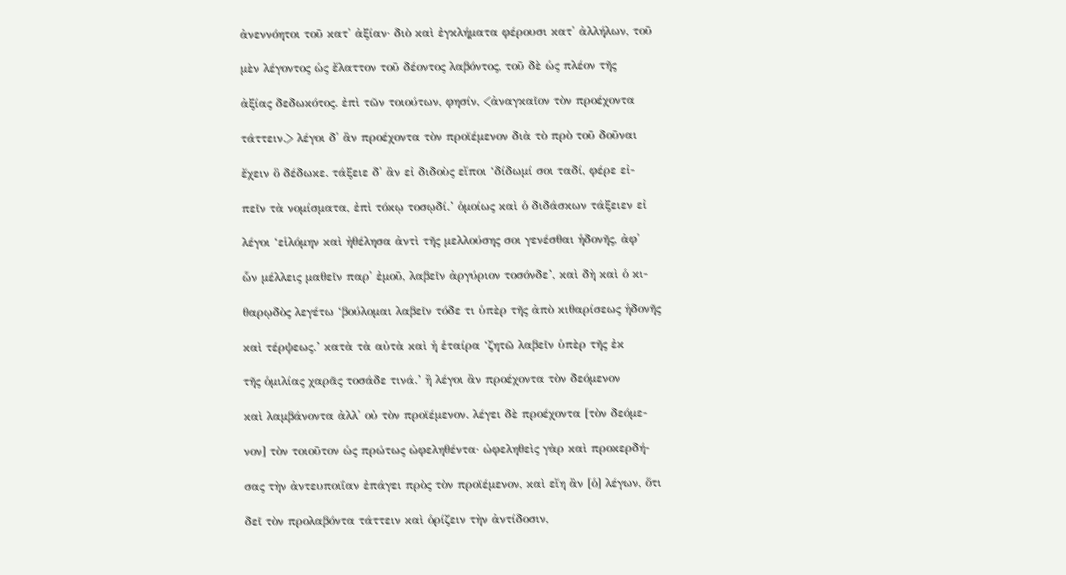ἀνεννόητοι τοῦ κατ' ἀξίαν· διὸ καὶ ἐγκλήματα φέρουσι κατ' ἀλλήλων, τοῦ

μὲν λέγοντος ὡς ἔλαττον τοῦ δέοντος λαβόντος, τοῦ δὲ ὡς πλέον τῆς

ἀξίας δεδωκότος. ἐπὶ τῶν τοιούτων, φησίν, <ἀναγκαῖον τὸν προέχοντα

τάττειν.> λέγοι δ' ἂν προέχοντα τὸν προϊέμενον διὰ τὸ πρὸ τοῦ δοῦναι

ἔχειν ὃ δέδωκε. τάξειε δ' ἂν εἰ διδοὺς εἴποι ‘δίδωμί σοι ταδί, φέρε εἰ-

πεῖν τὰ νομίσματα, ἐπὶ τόκῳ τοσῳδί.’ ὁμοίως καὶ ὁ διδάσκων τάξειεν εἰ

λέγοι ‘εἱλόμην καὶ ἠθέλησα ἀντὶ τῆς μελλούσης σοι γενέσθαι ἡδονῆς, ἀφ'

ὧν μέλλεις μαθεῖν παρ' ἐμοῦ, λαβεῖν ἀργύριον τοσόνδε’, καὶ δὴ καὶ ὁ κι-

θαρῳδὸς λεγέτω ‘βούλομαι λαβεῖν τόδε τι ὑπὲρ τῆς ἀπὸ κιθαρίσεως ἡδονῆς

καὶ τέρψεως.’ κατὰ τὰ αὐτὰ καὶ ἡ ἑταίρα ‘ζητῶ λαβεῖν ὑπὲρ τῆς ἐκ

τῆς ὁμιλίας χαρᾶς τοσάδε τινά.’ ἢ λέγοι ἂν προέχοντα τὸν δεόμενον

καὶ λαμβάνοντα ἀλλ' οὐ τὸν προϊέμενον. λέγει δὲ προέχοντα [τὸν δεόμε-

νον] τὸν τοιοῦτον ὡς πρώτως ὠφεληθέντα· ὠφεληθεὶς γὰρ καὶ προκερδή-

σας τὴν ἀντευποιΐαν ἐπάγει πρὸς τὸν προϊέμενον, καὶ εἴη ἂν [ὁ] λέγων, ὅτι

δεῖ τὸν προλαβόντα τάττειν καὶ ὁρίζειν τὴν ἀντίδοσιν,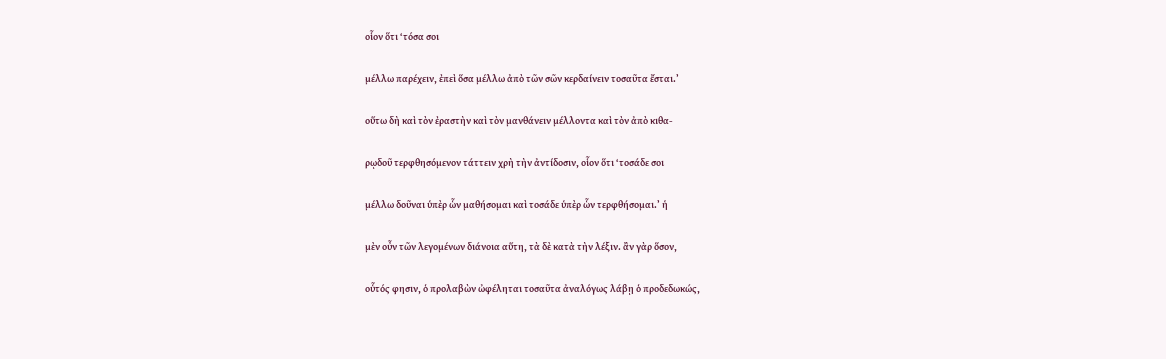οἷον ὅτι ‘τόσα σοι

μέλλω παρέχειν, ἐπεὶ ὅσα μέλλω ἀπὸ τῶν σῶν κερδαίνειν τοσαῦτα ἔσται.’

οὕτω δὴ καὶ τὸν ἐραστὴν καὶ τὸν μανθάνειν μέλλοντα καὶ τὸν ἀπὸ κιθα-

ρῳδοῦ τερφθησόμενον τάττειν χρὴ τὴν ἀντίδοσιν, οἷον ὅτι ‘τοσάδε σοι

μέλλω δοῦναι ὑπὲρ ὧν μαθήσομαι καὶ τοσάδε ὑπὲρ ὧν τερφθήσομαι.’ ἡ

μὲν οὖν τῶν λεγομένων διάνοια αὕτη, τὰ δὲ κατὰ τὴν λέξιν. ἂν γὰρ ὅσον,

οὗτός φησιν, ὁ προλαβὼν ὠφέληται τοσαῦτα ἀναλόγως λάβῃ ὁ προδεδωκώς,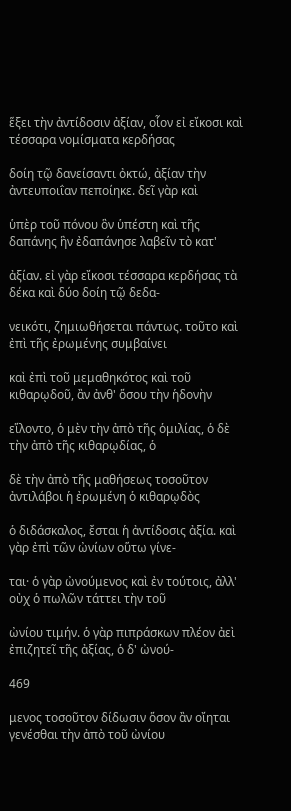ἕξει τὴν ἀντίδοσιν ἀξίαν, οἷον εἰ εἴκοσι καὶ τέσσαρα νομίσματα κερδήσας

δοίη τῷ δανείσαντι ὀκτώ, ἀξίαν τὴν ἀντευποιΐαν πεποίηκε. δεῖ γὰρ καὶ

ὑπὲρ τοῦ πόνου ὃν ὑπέστη καὶ τῆς δαπάνης ἣν ἐδαπάνησε λαβεῖν τὸ κατ'

ἀξίαν. εἰ γὰρ εἴκοσι τέσσαρα κερδήσας τὰ δέκα καὶ δύο δοίη τῷ δεδα-

νεικότι, ζημιωθήσεται πάντως. τοῦτο καὶ ἐπὶ τῆς ἐρωμένης συμβαίνει

καὶ ἐπὶ τοῦ μεμαθηκότος καὶ τοῦ κιθαρῳδοῦ, ἂν ἀνθ' ὅσου τὴν ἡδονὴν

εἵλοντο, ὁ μὲν τὴν ἀπὸ τῆς ὁμιλίας, ὁ δὲ τὴν ἀπὸ τῆς κιθαρῳδίας, ὁ

δὲ τὴν ἀπὸ τῆς μαθήσεως τοσοῦτον ἀντιλάβοι ἡ ἐρωμένη ὁ κιθαρῳδὸς

ὁ διδάσκαλος, ἔσται ἡ ἀντίδοσις ἀξία. καὶ γὰρ ἐπὶ τῶν ὠνίων οὕτω γίνε-

ται· ὁ γὰρ ὠνούμενος καὶ ἐν τούτοις, ἀλλ' οὐχ ὁ πωλῶν τάττει τὴν τοῦ

ὠνίου τιμήν. ὁ γὰρ πιπράσκων πλέον ἀεὶ ἐπιζητεῖ τῆς ἀξίας, ὁ δ' ὠνού-

469

μενος τοσοῦτον δίδωσιν ὅσον ἂν οἴηται γενέσθαι τὴν ἀπὸ τοῦ ὠνίου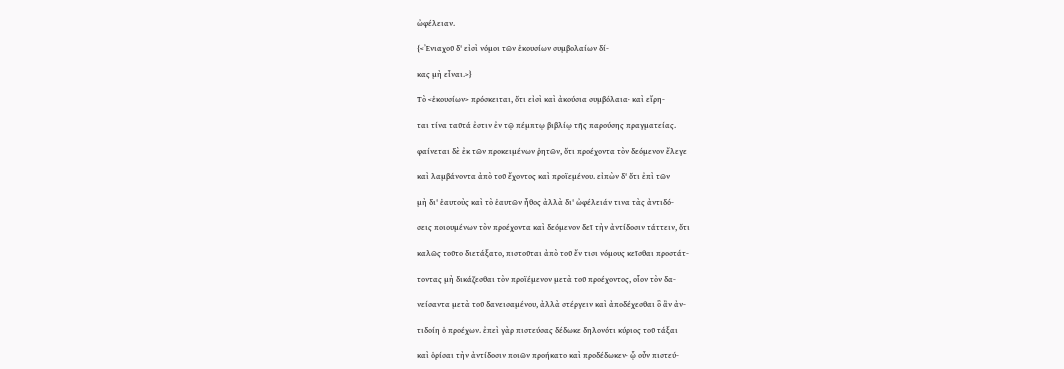ὠφέλειαν.

{<Ἐνιαχοῦ δ' εἰσὶ νόμοι τῶν ἑκουσίων συμβολαίων δί-

κας μὴ εἶναι.>}

Τὸ <ἑκουσίων> πρόσκειται, ὅτι εἰσὶ καὶ ἀκούσια συμβόλαια· καὶ εἴρη-

ται τίνα ταῦτά ἐστιν ἐν τῷ πέμπτῳ βιβλίῳ τῆς παρούσης πραγματείας.

φαίνεται δὲ ἐκ τῶν προκειμένων ῥητῶν, ὅτι προέχοντα τὸν δεόμενον ἔλεγε

καὶ λαμβάνοντα ἀπὸ τοῦ ἔχοντος καὶ προϊεμένου. εἰπὼν δ' ὅτι ἐπὶ τῶν

μὴ δι' ἑαυτοὺς καὶ τὸ ἑαυτῶν ἦθος ἀλλὰ δι' ὠφέλειάν τινα τὰς ἀντιδό-

σεις ποιουμένων τὸν προέχοντα καὶ δεόμενον δεῖ τὴν ἀντίδοσιν τάττειν, ὅτι

καλῶς τοῦτο διετάξατο, πιστοῦται ἀπὸ τοῦ ἔν τισι νόμους κεῖσθαι προστάτ-

τοντας μὴ δικάζεσθαι τὸν προϊέμενον μετὰ τοῦ προέχοντος, οἷον τὸν δα-

νείσαντα μετὰ τοῦ δανεισαμένου, ἀλλὰ στέργειν καὶ ἀποδέχεσθαι ὃ ἂν ἀν-

τιδοίη ὁ προέχων. ἐπεὶ γὰρ πιστεύσας δέδωκε δηλονότι κύριος τοῦ τάξαι

καὶ ὁρίσαι τὴν ἀντίδοσιν ποιῶν προήκατο καὶ προδέδωκεν· ᾧ οὖν πιστεύ-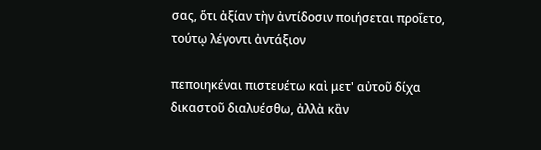σας, ὅτι ἀξίαν τὴν ἀντίδοσιν ποιήσεται προΐετο, τούτῳ λέγοντι ἀντάξιον

πεποιηκέναι πιστευέτω καὶ μετ' αὐτοῦ δίχα δικαστοῦ διαλυέσθω, ἀλλὰ κἂν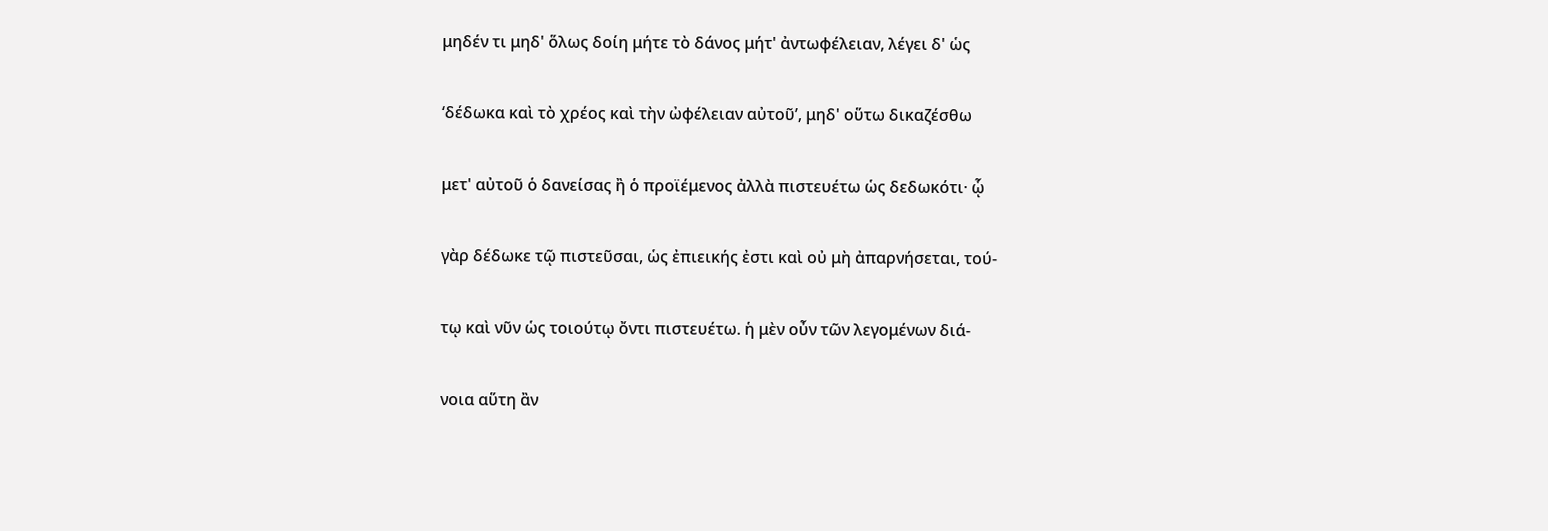μηδέν τι μηδ' ὅλως δοίη μήτε τὸ δάνος μήτ' ἀντωφέλειαν, λέγει δ' ὡς

‘δέδωκα καὶ τὸ χρέος καὶ τὴν ὠφέλειαν αὐτοῦ’, μηδ' οὕτω δικαζέσθω

μετ' αὐτοῦ ὁ δανείσας ἢ ὁ προϊέμενος ἀλλὰ πιστευέτω ὡς δεδωκότι· ᾧ

γὰρ δέδωκε τῷ πιστεῦσαι, ὡς ἐπιεικής ἐστι καὶ οὐ μὴ ἀπαρνήσεται, τού-

τῳ καὶ νῦν ὡς τοιούτῳ ὄντι πιστευέτω. ἡ μὲν οὖν τῶν λεγομένων διά-

νοια αὕτη ἂν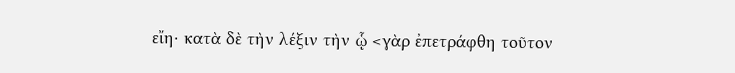εἴη· κατὰ δὲ τὴν λέξιν τὴν ᾧ <γὰρ ἐπετράφθη τοῦτον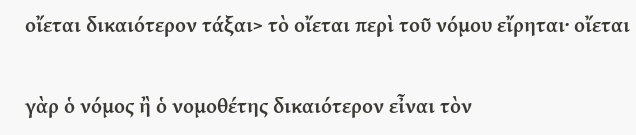οἴεται δικαιότερον τάξαι> τὸ οἴεται περὶ τοῦ νόμου εἴρηται· οἴεται

γὰρ ὁ νόμος ἢ ὁ νομοθέτης δικαιότερον εἶναι τὸν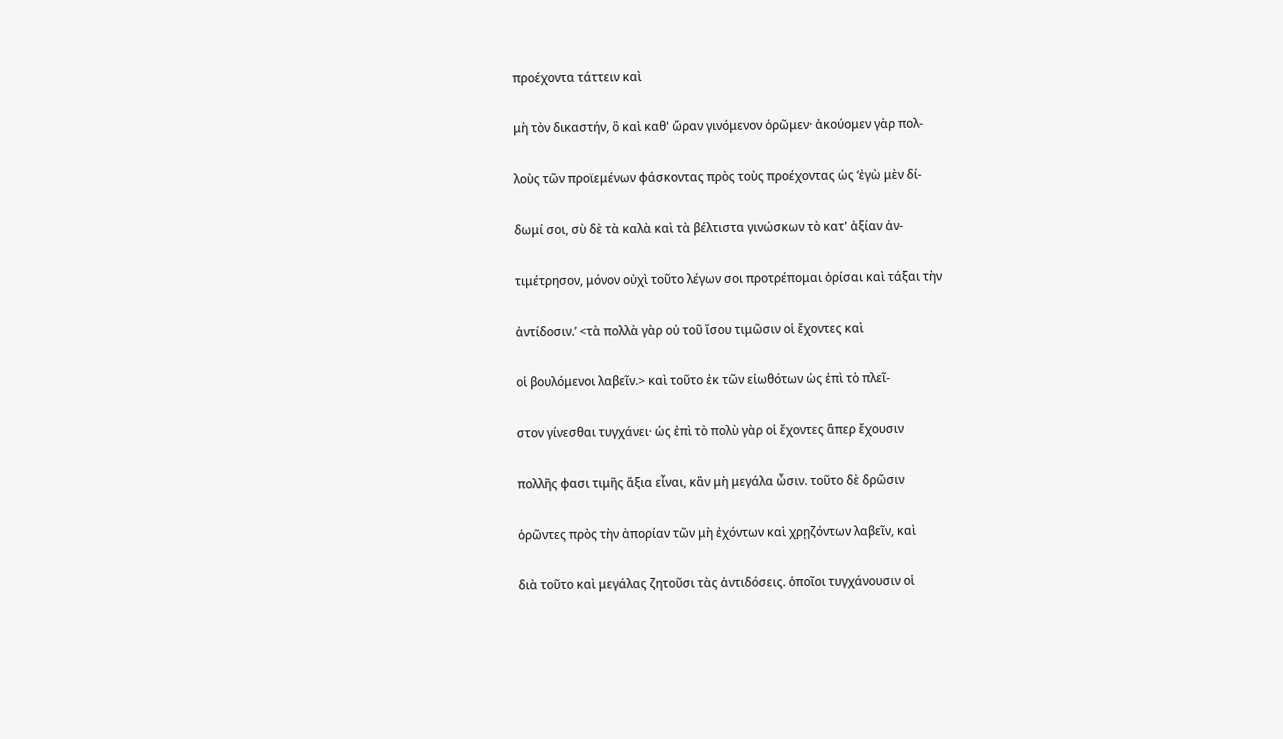προέχοντα τάττειν καὶ

μὴ τὸν δικαστήν, ὃ καὶ καθ' ὥραν γινόμενον ὁρῶμεν· ἀκούομεν γὰρ πολ-

λοὺς τῶν προϊεμένων φάσκοντας πρὸς τοὺς προέχοντας ὡς ‘ἐγὼ μὲν δί-

δωμί σοι, σὺ δὲ τὰ καλὰ καὶ τὰ βέλτιστα γινώσκων τὸ κατ' ἀξίαν ἀν-

τιμέτρησον, μόνον οὐχὶ τοῦτο λέγων σοι προτρέπομαι ὁρίσαι καὶ τάξαι τὴν

ἀντίδοσιν.’ <τὰ πολλὰ γὰρ οὐ τοῦ ἴσου τιμῶσιν οἱ ἔχοντες καὶ

οἱ βουλόμενοι λαβεῖν.> καὶ τοῦτο ἐκ τῶν εἰωθότων ὡς ἐπὶ τὸ πλεῖ-

στον γίνεσθαι τυγχάνει· ὡς ἐπὶ τὸ πολὺ γὰρ οἱ ἔχοντες ἅπερ ἔχουσιν

πολλῆς φασι τιμῆς ἄξια εἶναι, κἂν μὴ μεγάλα ὦσιν. τοῦτο δὲ δρῶσιν

ὁρῶντες πρὸς τὴν ἀπορίαν τῶν μὴ ἐχόντων καὶ χρῃζόντων λαβεῖν, καὶ

διὰ τοῦτο καὶ μεγάλας ζητοῦσι τὰς ἀντιδόσεις. ὁποῖοι τυγχάνουσιν οἱ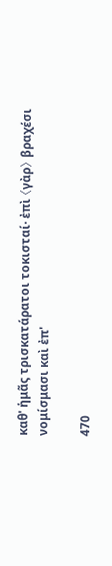καθ' ἡμᾶς τρισκατάρατοι τοκισταί· ἐπὶ 〈γὰρ〉 βραχέσι νομίσμασι καὶ ἐπ'

470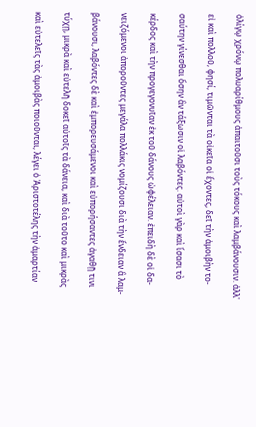ὀλίγῳ χρόνῳ πολυαρίθμους ἀπαιτοῦσι τοὺς τόκους καὶ λαμβάνουσιν. ἀλλ'

εἰ καὶ πολλοῦ, φησί, τιμῶνται τὰ οἰκεῖα οἱ ἔχοντες, δεῖ τὴν ἀμοιβὴν το-

σαύτην γίνεσθαι ὅσην ἂν τάξωσιν οἱ λαβόντες. αὐτοὶ γὰρ καὶ ἴσασι τὸ

κέρδος καὶ τὴν προγεγονυῖαν ἐκ τοῦ δάνους ὠφέλειαν. ἐπειδὴ δὲ οἱ δα-

νειζόμενοι ἀποροῦντες μεγάλα πολλάκις νομίζουσι διὰ τὴν ἔνδειαν ἃ λαμ-

βάνουσι, λαβόντες δὲ καὶ ἐμπορευσάμενοι καὶ εὐπορήσαντες ἀγαθῇ τινι

τύχῃ, μικρὰ καὶ εὐτελῆ δοκεῖ αὐτοῖς τὰ δάνεια, καὶ διὰ τοῦτο καὶ μικρὰς

καὶ εὐτελεῖς τὰς ἀμοιβὰς ποιοῦνται, λέγει ὁ Ἀριστοτέλης τὴν ἁμαρτίαν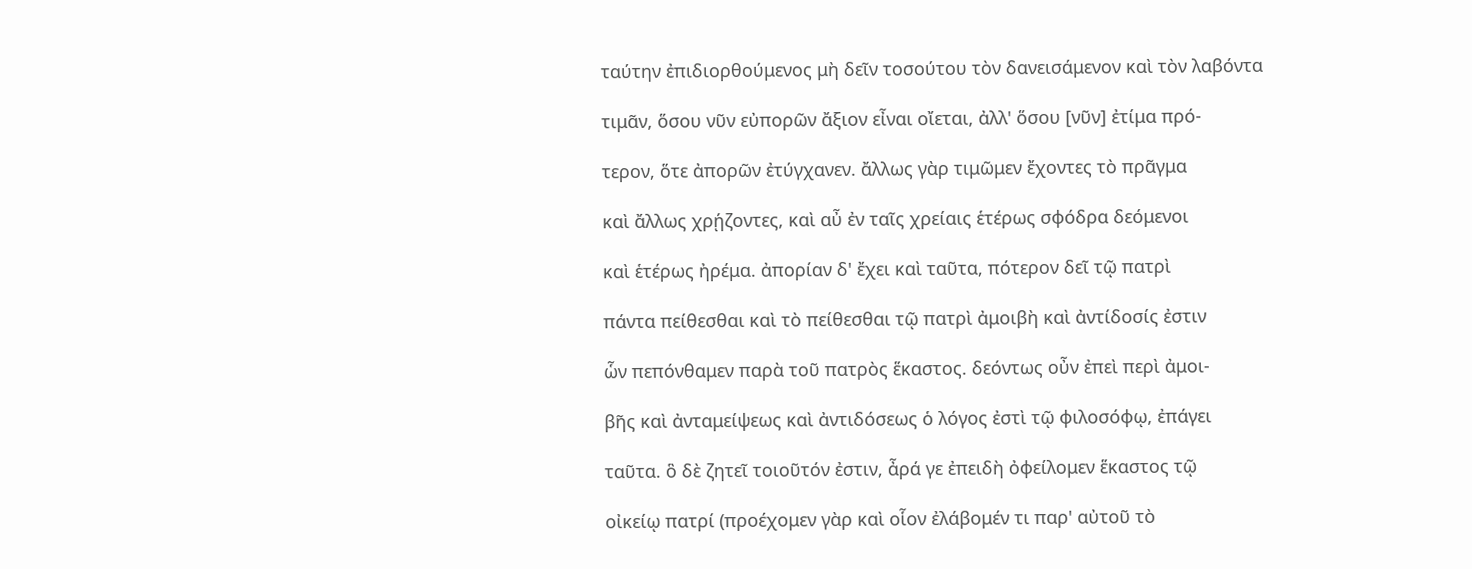ταύτην ἐπιδιορθούμενος μὴ δεῖν τοσούτου τὸν δανεισάμενον καὶ τὸν λαβόντα

τιμᾶν, ὅσου νῦν εὐπορῶν ἄξιον εἶναι οἴεται, ἀλλ' ὅσου [νῦν] ἐτίμα πρό-

τερον, ὅτε ἀπορῶν ἐτύγχανεν. ἄλλως γὰρ τιμῶμεν ἔχοντες τὸ πρᾶγμα

καὶ ἄλλως χρῄζοντες, καὶ αὖ ἐν ταῖς χρείαις ἑτέρως σφόδρα δεόμενοι

καὶ ἑτέρως ἠρέμα. ἀπορίαν δ' ἔχει καὶ ταῦτα, πότερον δεῖ τῷ πατρὶ

πάντα πείθεσθαι καὶ τὸ πείθεσθαι τῷ πατρὶ ἀμοιβὴ καὶ ἀντίδοσίς ἐστιν

ὧν πεπόνθαμεν παρὰ τοῦ πατρὸς ἕκαστος. δεόντως οὖν ἐπεὶ περὶ ἀμοι-

βῆς καὶ ἀνταμείψεως καὶ ἀντιδόσεως ὁ λόγος ἐστὶ τῷ φιλοσόφῳ, ἐπάγει

ταῦτα. ὃ δὲ ζητεῖ τοιοῦτόν ἐστιν, ἆρά γε ἐπειδὴ ὀφείλομεν ἕκαστος τῷ

οἰκείῳ πατρί (προέχομεν γὰρ καὶ οἷον ἐλάβομέν τι παρ' αὐτοῦ τὸ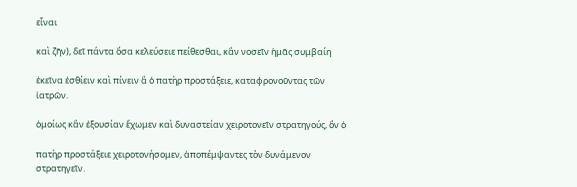εἶναι

καὶ ζῆν), δεῖ πάντα ὅσα κελεύσειε πείθεσθαι, κἂν νοσεῖν ἡμᾶς συμβαίη

ἐκεῖνα ἐσθίειν καὶ πίνειν ἃ ὁ πατὴρ προστάξειε, καταφρονοῦντας τῶν ἰατρῶν.

ὁμοίως κἂν ἐξουσίαν ἔχωμεν καὶ δυναστείαν χειροτονεῖν στρατηγούς, ὃν ὁ

πατὴρ προστάξειε χειροτονήσομεν, ἀποπέμψαντες τὸν δυνάμενον στρατηγεῖν.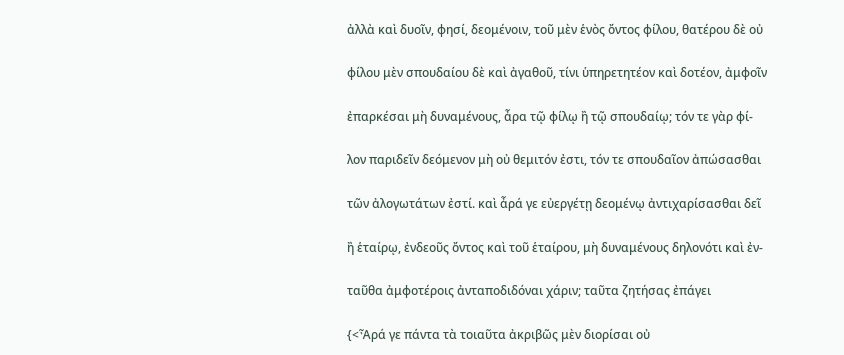ἀλλὰ καὶ δυοῖν, φησί, δεομένοιν, τοῦ μὲν ἑνὸς ὄντος φίλου, θατέρου δὲ οὐ

φίλου μὲν σπουδαίου δὲ καὶ ἀγαθοῦ, τίνι ὑπηρετητέον καὶ δοτέον, ἀμφοῖν

ἐπαρκέσαι μὴ δυναμένους, ἆρα τῷ φίλῳ ἢ τῷ σπουδαίῳ; τόν τε γὰρ φί-

λον παριδεῖν δεόμενον μὴ οὐ θεμιτόν ἐστι, τόν τε σπουδαῖον ἀπώσασθαι

τῶν ἀλογωτάτων ἐστί. καὶ ἆρά γε εὐεργέτῃ δεομένῳ ἀντιχαρίσασθαι δεῖ

ἢ ἑταίρῳ, ἐνδεοῦς ὄντος καὶ τοῦ ἑταίρου, μὴ δυναμένους δηλονότι καὶ ἐν-

ταῦθα ἀμφοτέροις ἀνταποδιδόναι χάριν; ταῦτα ζητήσας ἐπάγει

{<Ἆρά γε πάντα τὰ τοιαῦτα ἀκριβῶς μὲν διορίσαι οὐ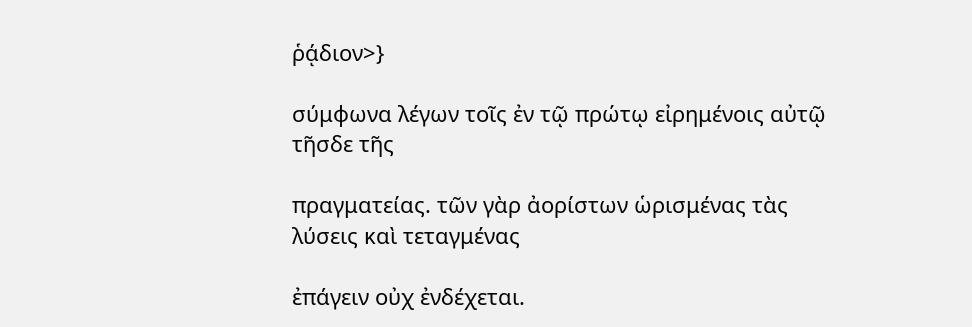ῥᾴδιον>}

σύμφωνα λέγων τοῖς ἐν τῷ πρώτῳ εἰρημένοις αὐτῷ τῆσδε τῆς

πραγματείας. τῶν γὰρ ἀορίστων ὡρισμένας τὰς λύσεις καὶ τεταγμένας

ἐπάγειν οὐχ ἐνδέχεται.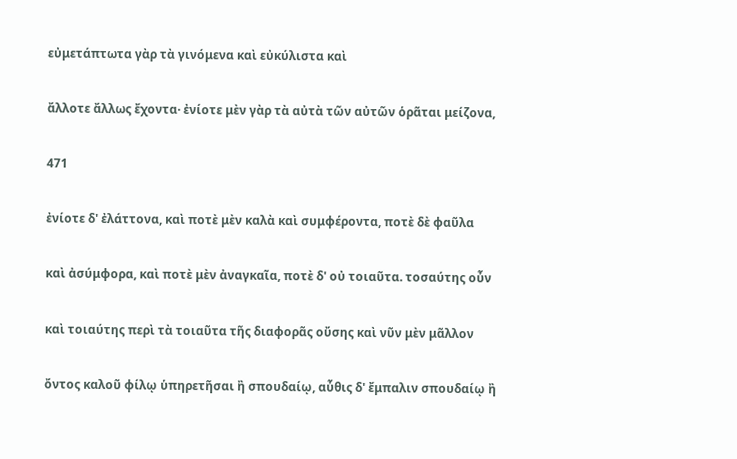εὐμετάπτωτα γὰρ τὰ γινόμενα καὶ εὐκύλιστα καὶ

ἄλλοτε ἄλλως ἔχοντα· ἐνίοτε μὲν γὰρ τὰ αὐτὰ τῶν αὐτῶν ὁρᾶται μείζονα,

471

ἐνίοτε δ' ἐλάττονα, καὶ ποτὲ μὲν καλὰ καὶ συμφέροντα, ποτὲ δὲ φαῦλα

καὶ ἀσύμφορα, καὶ ποτὲ μὲν ἀναγκαῖα, ποτὲ δ' οὐ τοιαῦτα. τοσαύτης οὖν

καὶ τοιαύτης περὶ τὰ τοιαῦτα τῆς διαφορᾶς οὔσης καὶ νῦν μὲν μᾶλλον

ὄντος καλοῦ φίλῳ ὑπηρετῆσαι ἢ σπουδαίῳ, αὖθις δ' ἔμπαλιν σπουδαίῳ ἢ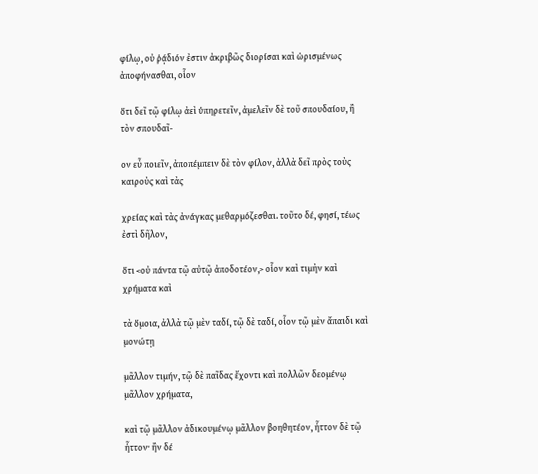φίλῳ, οὐ ῥᾴδιόν ἐστιν ἀκριβῶς διορίσαι καὶ ὡρισμένως ἀποφήνασθαι, οἷον

ὅτι δεῖ τῷ φίλῳ ἀεὶ ὑπηρετεῖν, ἀμελεῖν δὲ τοῦ σπουδαίου, ἢ τὸν σπουδαῖ-

ον εὖ ποιεῖν, ἀποπέμπειν δὲ τὸν φίλον, ἀλλὰ δεῖ πρὸς τοὺς καιροὺς καὶ τὰς

χρείας καὶ τὰς ἀνάγκας μεθαρμόζεσθαι. τοῦτο δέ, φησί, τέως ἐστὶ δῆλον,

ὅτι <οὐ πάντα τῷ αὐτῷ ἀποδοτέον,> οἷον καὶ τιμὴν καὶ χρήματα καὶ

τὰ ὅμοια, ἀλλὰ τῷ μὲν ταδί, τῷ δὲ ταδί, οἷον τῷ μὲν ἄπαιδι καὶ μονώτῃ

μᾶλλον τιμήν, τῷ δὲ παῖδας ἔχοντι καὶ πολλῶν δεομένῳ μᾶλλον χρήματα,

καὶ τῷ μᾶλλον ἀδικουμένῳ μᾶλλον βοηθητέον, ἧττον δὲ τῷ ἧττον· ἢν δέ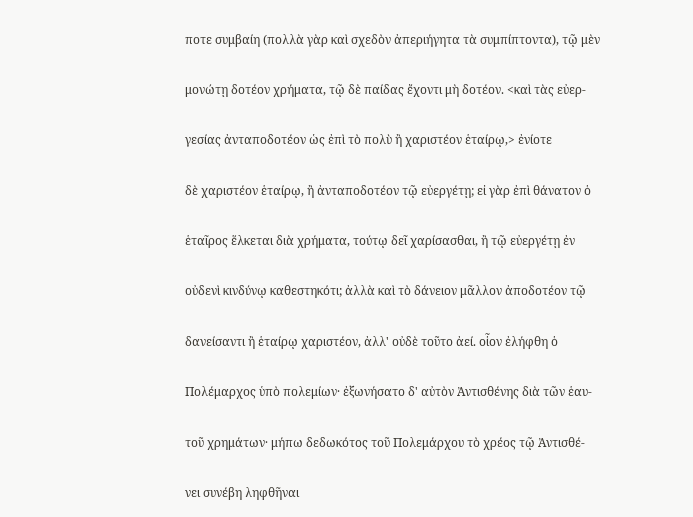ποτε συμβαίη (πολλὰ γὰρ καὶ σχεδὸν ἀπεριήγητα τὰ συμπίπτοντα), τῷ μὲν

μονώτῃ δοτέον χρήματα, τῷ δὲ παίδας ἔχοντι μὴ δοτέον. <καὶ τὰς εὐερ-

γεσίας ἀνταποδοτέον ὡς ἐπὶ τὸ πολὺ ἢ χαριστέον ἑταίρῳ,> ἐνίοτε

δὲ χαριστέον ἑταίρῳ, ἢ ἀνταποδοτέον τῷ εὐεργέτῃ; εἰ γὰρ ἐπὶ θάνατον ὁ

ἑταῖρος ἕλκεται διὰ χρήματα, τούτῳ δεῖ χαρίσασθαι, ἢ τῷ εὐεργέτῃ ἐν

οὐδενὶ κινδύνῳ καθεστηκότι; ἀλλὰ καὶ τὸ δάνειον μᾶλλον ἀποδοτέον τῷ

δανείσαντι ἢ ἑταίρῳ χαριστέον, ἀλλ' οὐδὲ τοῦτο ἀεί. οἷον ἐλήφθη ὁ

Πολέμαρχος ὑπὸ πολεμίων· ἐξωνήσατο δ' αὐτὸν Ἀντισθένης διὰ τῶν ἑαυ-

τοῦ χρημάτων· μήπω δεδωκότος τοῦ Πολεμάρχου τὸ χρέος τῷ Ἀντισθέ-

νει συνέβη ληφθῆναι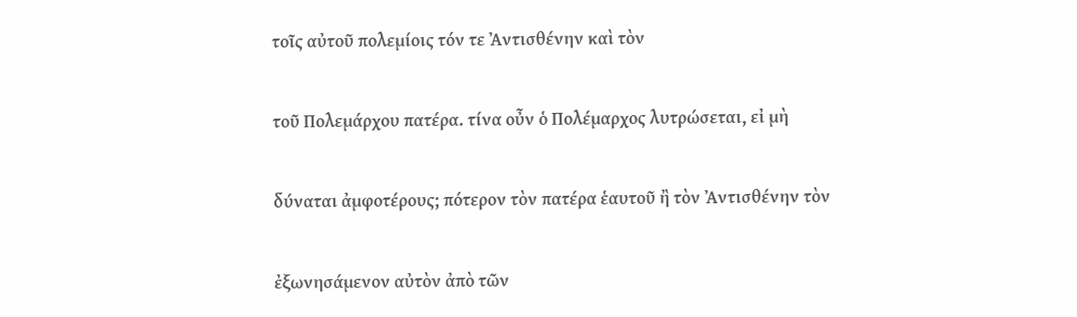τοῖς αὐτοῦ πολεμίοις τόν τε Ἀντισθένην καὶ τὸν

τοῦ Πολεμάρχου πατέρα. τίνα οὖν ὁ Πολέμαρχος λυτρώσεται, εἰ μὴ

δύναται ἀμφοτέρους; πότερον τὸν πατέρα ἑαυτοῦ ἢ τὸν Ἀντισθένην τὸν

ἐξωνησάμενον αὐτὸν ἀπὸ τῶν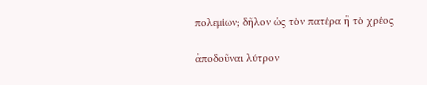πολεμίων; δῆλον ὡς τὸν πατέρα ἢ τὸ χρέος

ἀποδοῦναι λύτρον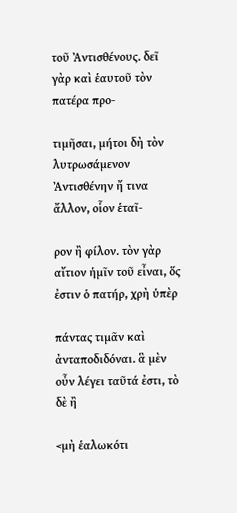τοῦ Ἀντισθένους. δεῖ γὰρ καὶ ἑαυτοῦ τὸν πατέρα προ-

τιμῆσαι, μήτοι δὴ τὸν λυτρωσάμενον Ἀντισθένην ἤ τινα ἄλλον, οἷον ἑταῖ-

ρον ἢ φίλον. τὸν γὰρ αἴτιον ἡμῖν τοῦ εἶναι, ὅς ἐστιν ὁ πατήρ, χρὴ ὑπὲρ

πάντας τιμᾶν καὶ ἀνταποδιδόναι. ἃ μὲν οὖν λέγει ταῦτά ἐστι, τὸ δὲ ἢ

<μὴ ἑαλωκότι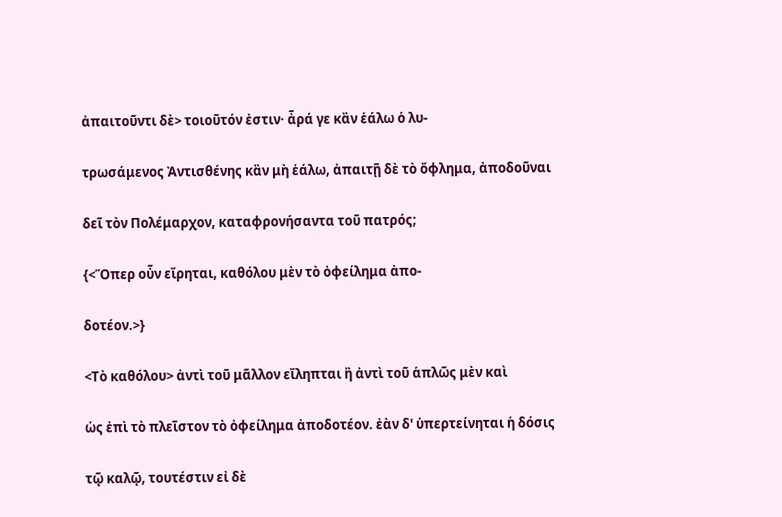ἀπαιτοῦντι δὲ> τοιοῦτόν ἐστιν· ἆρά γε κἂν ἑάλω ὁ λυ-

τρωσάμενος Ἀντισθένης κἂν μὴ ἑάλω, ἀπαιτῇ δὲ τὸ ὄφλημα, ἀποδοῦναι

δεῖ τὸν Πολέμαρχον, καταφρονήσαντα τοῦ πατρός;

{<Ὅπερ οὖν εἴρηται, καθόλου μὲν τὸ ὀφείλημα ἀπο-

δοτέον.>}

<Τὸ καθόλου> ἀντὶ τοῦ μᾶλλον εἴληπται ἢ ἀντὶ τοῦ ἁπλῶς μὲν καὶ

ὡς ἐπὶ τὸ πλεῖστον τὸ ὀφείλημα ἀποδοτέον. ἐὰν δ' ὑπερτείνηται ἡ δόσις

τῷ καλῷ, τουτέστιν εἰ δὲ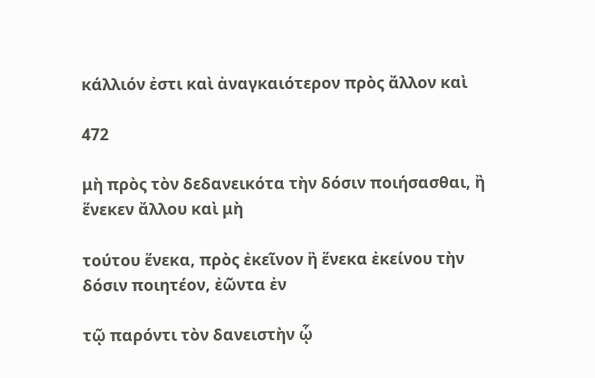κάλλιόν ἐστι καὶ ἀναγκαιότερον πρὸς ἄλλον καὶ

472

μὴ πρὸς τὸν δεδανεικότα τὴν δόσιν ποιήσασθαι, ἢ ἕνεκεν ἄλλου καὶ μὴ

τούτου ἕνεκα, πρὸς ἐκεῖνον ἢ ἕνεκα ἐκείνου τὴν δόσιν ποιητέον, ἐῶντα ἐν

τῷ παρόντι τὸν δανειστὴν ᾧ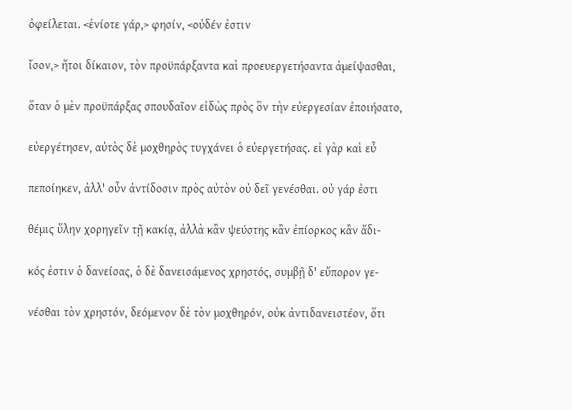ὀφείλεται. <ἐνίοτε γάρ,> φησίν, <οὐδέν ἐστιν

ἴσον,> ἤτοι δίκαιον, τὸν προϋπάρξαντα καὶ προευεργετήσαντα ἀμείψασθαι,

ὅταν ὁ μὲν προϋπάρξας σπουδαῖον εἰδὼς πρὸς ὃν τὴν εὐεργεσίαν ἐποιήσατο,

εὐεργέτησεν, αὐτὸς δὲ μοχθηρὸς τυγχάνει ὁ εὐεργετήσας. εἰ γὰρ καὶ εὖ

πεποίηκεν, ἀλλ' οὖν ἀντίδοσιν πρὸς αὐτὸν οὐ δεῖ γενέσθαι. οὐ γάρ ἐστι

θέμις ὕλην χορηγεῖν τῇ κακίᾳ, ἀλλὰ κἂν ψεύστης κἂν ἐπίορκος κἂν ἄδι-

κός ἐστιν ὁ δανείσας, ὁ δὲ δανεισάμενος χρηστός, συμβῇ δ' εὔπορον γε-

νέσθαι τὸν χρηστόν, δεόμενον δὲ τὸν μοχθηρόν, οὐκ ἀντιδανειστέον, ὅτι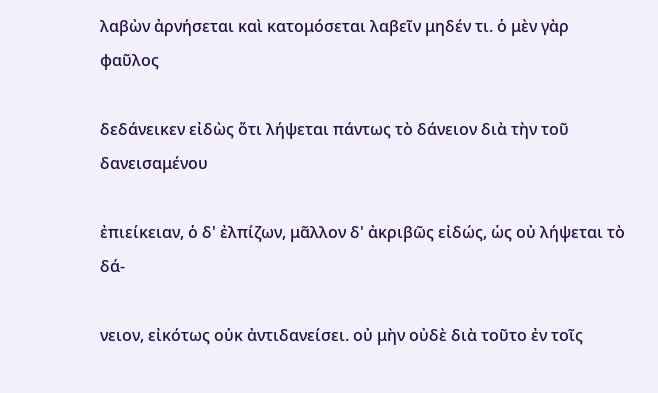λαβὼν ἀρνήσεται καὶ κατομόσεται λαβεῖν μηδέν τι. ὁ μὲν γὰρ φαῦλος

δεδάνεικεν εἰδὼς ὅτι λήψεται πάντως τὸ δάνειον διὰ τὴν τοῦ δανεισαμένου

ἐπιείκειαν, ὁ δ' ἐλπίζων, μᾶλλον δ' ἀκριβῶς εἰδώς, ὡς οὐ λήψεται τὸ δά-

νειον, εἰκότως οὐκ ἀντιδανείσει. οὐ μὴν οὐδὲ διὰ τοῦτο ἐν τοῖς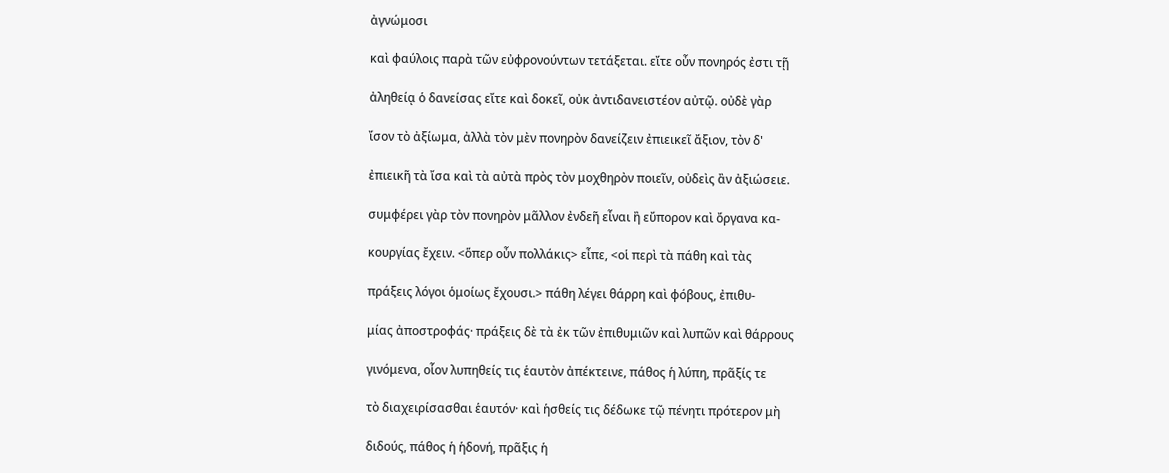ἀγνώμοσι

καὶ φαύλοις παρὰ τῶν εὐφρονούντων τετάξεται. εἴτε οὖν πονηρός ἐστι τῇ

ἀληθείᾳ ὁ δανείσας εἴτε καὶ δοκεῖ, οὐκ ἀντιδανειστέον αὐτῷ. οὐδὲ γὰρ

ἴσον τὸ ἀξίωμα, ἀλλὰ τὸν μὲν πονηρὸν δανείζειν ἐπιεικεῖ ἄξιον, τὸν δ'

ἐπιεικῆ τὰ ἴσα καὶ τὰ αὐτὰ πρὸς τὸν μοχθηρὸν ποιεῖν, οὐδεὶς ἂν ἀξιώσειε.

συμφέρει γὰρ τὸν πονηρὸν μᾶλλον ἐνδεῆ εἶναι ἢ εὔπορον καὶ ὄργανα κα-

κουργίας ἔχειν. <ὅπερ οὖν πολλάκις> εἶπε, <οἱ περὶ τὰ πάθη καὶ τὰς

πράξεις λόγοι ὁμοίως ἔχουσι.> πάθη λέγει θάρρη καὶ φόβους, ἐπιθυ-

μίας ἀποστροφάς· πράξεις δὲ τὰ ἐκ τῶν ἐπιθυμιῶν καὶ λυπῶν καὶ θάρρους

γινόμενα, οἷον λυπηθείς τις ἑαυτὸν ἀπέκτεινε, πάθος ἡ λύπη, πρᾶξίς τε

τὸ διαχειρίσασθαι ἑαυτόν· καὶ ἡσθείς τις δέδωκε τῷ πένητι πρότερον μὴ

διδούς, πάθος ἡ ἡδονή, πρᾶξις ἡ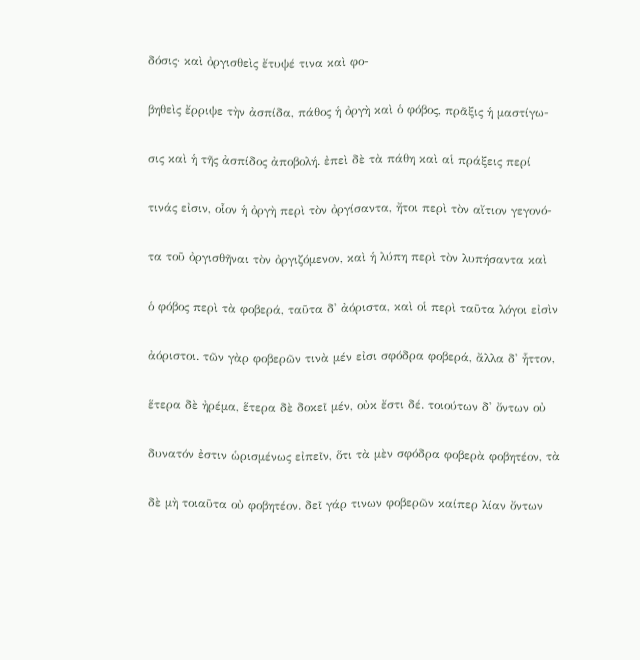δόσις· καὶ ὀργισθεὶς ἔτυψέ τινα καὶ φο-

βηθεὶς ἔρριψε τὴν ἀσπίδα, πάθος ἡ ὀργὴ καὶ ὁ φόβος, πρᾶξις ἡ μαστίγω-

σις καὶ ἡ τῆς ἀσπίδος ἀποβολή. ἐπεὶ δὲ τὰ πάθη καὶ αἱ πράξεις περί

τινάς εἰσιν, οἷον ἡ ὀργὴ περὶ τὸν ὀργίσαντα, ἤτοι περὶ τὸν αἴτιον γεγονό-

τα τοῦ ὀργισθῆναι τὸν ὀργιζόμενον, καὶ ἡ λύπη περὶ τὸν λυπήσαντα καὶ

ὁ φόβος περὶ τὰ φοβερά, ταῦτα δ' ἀόριστα, καὶ οἱ περὶ ταῦτα λόγοι εἰσὶν

ἀόριστοι. τῶν γὰρ φοβερῶν τινὰ μέν εἰσι σφόδρα φοβερά, ἄλλα δ' ἧττον,

ἕτερα δὲ ἠρέμα, ἕτερα δὲ δοκεῖ μέν, οὐκ ἔστι δέ. τοιούτων δ' ὄντων οὐ

δυνατόν ἐστιν ὡρισμένως εἰπεῖν, ὅτι τὰ μὲν σφόδρα φοβερὰ φοβητέον, τὰ

δὲ μὴ τοιαῦτα οὐ φοβητέον. δεῖ γάρ τινων φοβερῶν καίπερ λίαν ὄντων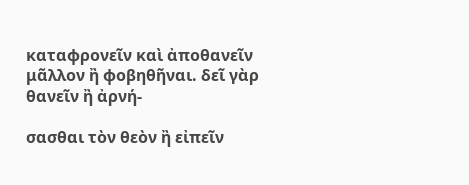καταφρονεῖν καὶ ἀποθανεῖν μᾶλλον ἢ φοβηθῆναι. δεῖ γὰρ θανεῖν ἢ ἀρνή-

σασθαι τὸν θεὸν ἢ εἰπεῖν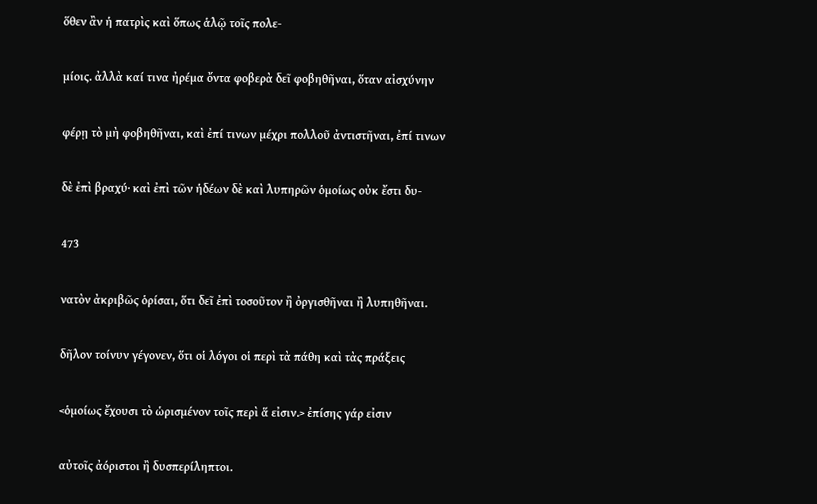ὅθεν ἂν ἡ πατρὶς καὶ ὅπως ἁλῷ τοῖς πολε-

μίοις. ἀλλὰ καί τινα ἠρέμα ὄντα φοβερὰ δεῖ φοβηθῆναι, ὅταν αἰσχύνην

φέρῃ τὸ μὴ φοβηθῆναι, καὶ ἐπί τινων μέχρι πολλοῦ ἀντιστῆναι, ἐπί τινων

δὲ ἐπὶ βραχύ· καὶ ἐπὶ τῶν ἡδέων δὲ καὶ λυπηρῶν ὁμοίως οὐκ ἔστι δυ-

473

νατὸν ἀκριβῶς ὁρίσαι, ὅτι δεῖ ἐπὶ τοσοῦτον ἢ ὀργισθῆναι ἢ λυπηθῆναι.

δῆλον τοίνυν γέγονεν, ὅτι οἱ λόγοι οἱ περὶ τὰ πάθη καὶ τὰς πράξεις

<ὁμοίως ἔχουσι τὸ ὡρισμένον τοῖς περὶ ἅ εἰσιν.> ἐπίσης γάρ εἰσιν

αὐτοῖς ἀόριστοι ἢ δυσπερίληπτοι.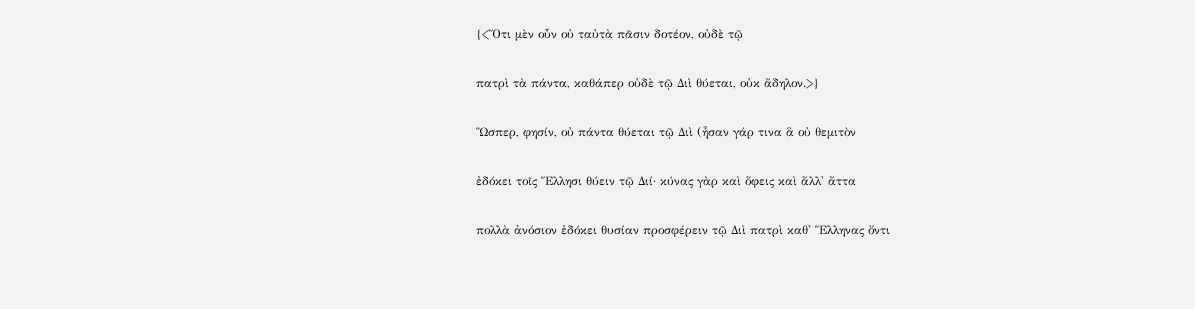{<Ὅτι μὲν οὖν οὐ ταὐτὰ πᾶσιν δοτέον, οὐδὲ τῷ

πατρὶ τὰ πάντα, καθάπερ οὐδὲ τῷ Διὶ θύεται, οὐκ ἄδηλον.>}

Ὥσπερ, φησίν, οὐ πάντα θύεται τῷ Διὶ (ἦσαν γάρ τινα ἃ οὐ θεμιτὸν

ἐδόκει τοῖς Ἕλλησι θύειν τῷ Διί· κύνας γὰρ καὶ ὄφεις καὶ ἄλλ' ἄττα

πολλὰ ἀνόσιον ἐδόκει θυσίαν προσφέρειν τῷ Διὶ πατρὶ καθ' Ἕλληνας ὄντι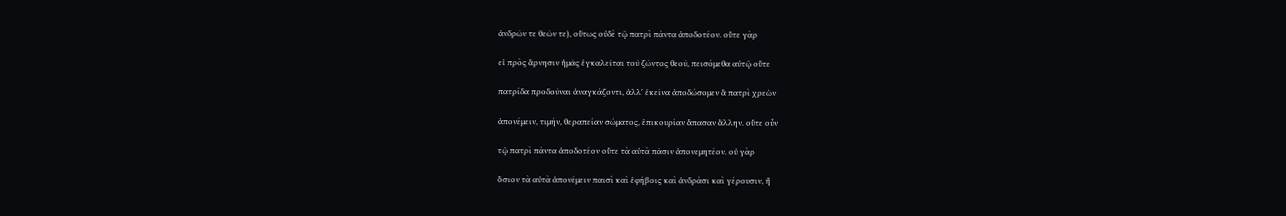ἀνδρῶν τε θεῶν τε), οὕτως οὐδὲ τῷ πατρὶ πάντα ἀποδοτέον. οὔτε γὰρ

εἰ πρὸς ἄρνησιν ἡμᾶς ἐγκαλεῖται τοῦ ζῶντος θεοῦ, πεισόμεθα αὐτῷ οὔτε

πατρίδα προδοῦναι ἀναγκάζοντι, ἀλλ' ἐκεῖνα ἀποδώσομεν ἃ πατρὶ χρεὼν

ἀπονέμειν, τιμήν, θεραπείαν σώματος, ἐπικουρίαν ἅπασαν ἄλλην. οὔτε οὖν

τῷ πατρὶ πάντα ἀποδοτέον οὔτε τὰ αὐτὰ πᾶσιν ἀπονεμητέον. οὐ γὰρ

ὅσιον τὰ αὐτὰ ἀπονέμειν παισὶ καὶ ἐφήβοις καὶ ἀνδράσι καὶ γέρουσιν, ἢ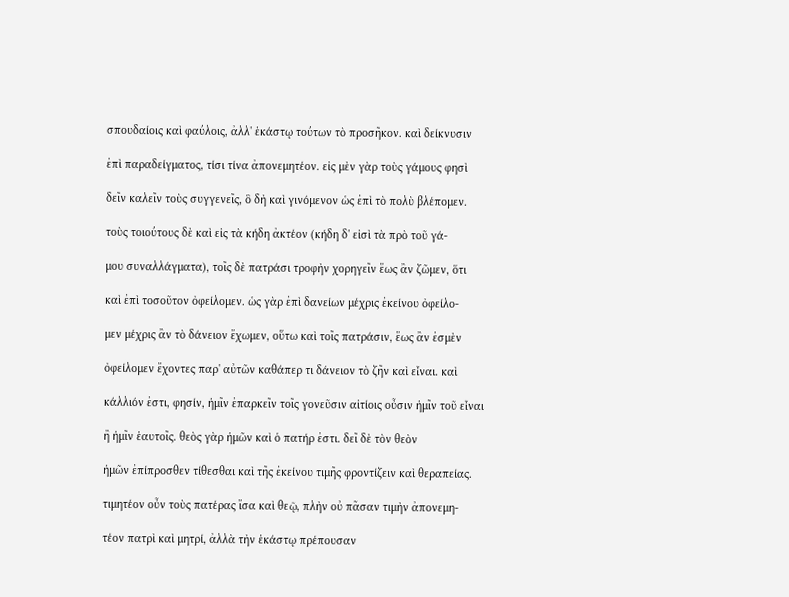σπουδαίοις καὶ φαύλοις, ἀλλ' ἑκάστῳ τούτων τὸ προσῆκον. καὶ δείκνυσιν

ἐπὶ παραδείγματος, τίσι τίνα ἀπονεμητέον. εἰς μὲν γὰρ τοὺς γάμους φησὶ

δεῖν καλεῖν τοὺς συγγενεῖς, ὃ δὴ καὶ γινόμενον ὡς ἐπὶ τὸ πολὺ βλέπομεν.

τοὺς τοιούτους δὲ καὶ εἰς τὰ κήδη ἀκτέον (κήδη δ' εἰσὶ τὰ πρὸ τοῦ γά-

μου συναλλάγματα), τοῖς δὲ πατράσι τροφὴν χορηγεῖν ἕως ἂν ζῶμεν, ὅτι

καὶ ἐπὶ τοσοῦτον ὀφείλομεν. ὡς γὰρ ἐπὶ δανείων μέχρις ἐκείνου ὀφείλο-

μεν μέχρις ἂν τὸ δάνειον ἔχωμεν, οὕτω καὶ τοῖς πατράσιν, ἕως ἂν ἐσμὲν

ὀφείλομεν ἔχοντες παρ' αὐτῶν καθάπερ τι δάνειον τὸ ζῆν καὶ εἶναι. καὶ

κάλλιόν ἐστι, φησίν, ἡμῖν ἐπαρκεῖν τοῖς γονεῦσιν αἰτίοις οὖσιν ἡμῖν τοῦ εἶναι

ἢ ἡμῖν ἑαυτοῖς. θεὸς γὰρ ἡμῶν καὶ ὁ πατήρ ἐστι. δεῖ δὲ τὸν θεὸν

ἡμῶν ἐπίπροσθεν τίθεσθαι καὶ τῆς ἐκείνου τιμῆς φροντίζειν καὶ θεραπείας.

τιμητέον οὖν τοὺς πατέρας ἴσα καὶ θεῷ, πλὴν οὐ πᾶσαν τιμὴν ἀπονεμη-

τέον πατρὶ καὶ μητρί, ἀλλὰ τὴν ἑκάστῳ πρέπουσαν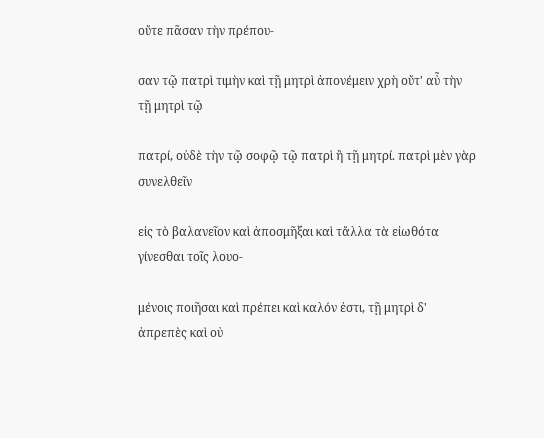οὔτε πᾶσαν τὴν πρέπου-

σαν τῷ πατρὶ τιμὴν καὶ τῇ μητρὶ ἀπονέμειν χρὴ οὔτ' αὖ τὴν τῇ μητρὶ τῷ

πατρί, οὐδὲ τὴν τῷ σοφῷ τῷ πατρὶ ἢ τῇ μητρί. πατρὶ μὲν γὰρ συνελθεῖν

εἰς τὸ βαλανεῖον καὶ ἀποσμῆξαι καὶ τἄλλα τὰ εἰωθότα γίνεσθαι τοῖς λουο-

μένοις ποιῆσαι καὶ πρέπει καὶ καλόν ἐστι, τῇ μητρὶ δ' ἀπρεπὲς καὶ οὐ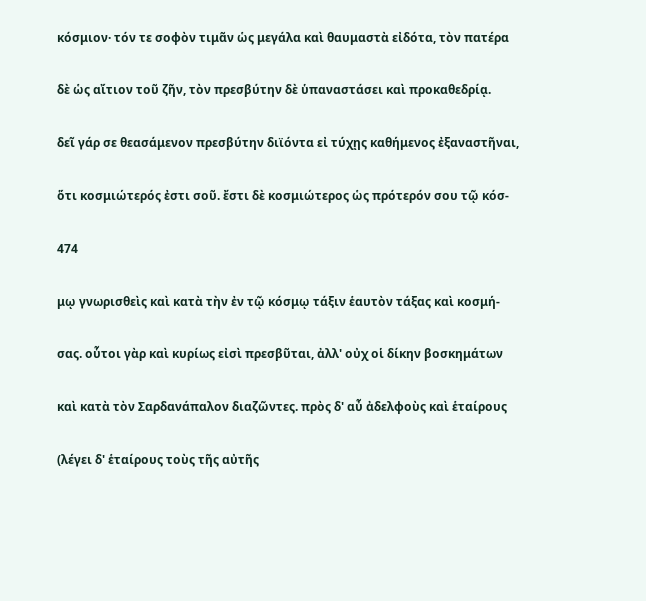κόσμιον· τόν τε σοφὸν τιμᾶν ὡς μεγάλα καὶ θαυμαστὰ εἰδότα, τὸν πατέρα

δὲ ὡς αἴτιον τοῦ ζῆν, τὸν πρεσβύτην δὲ ὑπαναστάσει καὶ προκαθεδρίᾳ.

δεῖ γάρ σε θεασάμενον πρεσβύτην διϊόντα εἰ τύχῃς καθήμενος ἐξαναστῆναι,

ὅτι κοσμιώτερός ἐστι σοῦ. ἔστι δὲ κοσμιώτερος ὡς πρότερόν σου τῷ κόσ-

474

μῳ γνωρισθεὶς καὶ κατὰ τὴν ἐν τῷ κόσμῳ τάξιν ἑαυτὸν τάξας καὶ κοσμή-

σας. οὗτοι γὰρ καὶ κυρίως εἰσὶ πρεσβῦται, ἀλλ' οὐχ οἱ δίκην βοσκημάτων

καὶ κατὰ τὸν Σαρδανάπαλον διαζῶντες. πρὸς δ' αὖ ἀδελφοὺς καὶ ἑταίρους

(λέγει δ' ἑταίρους τοὺς τῆς αὐτῆς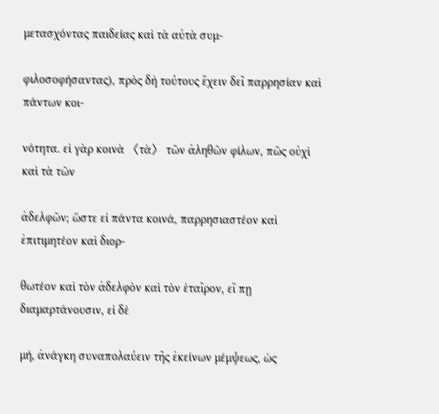μετασχόντας παιδείας καὶ τὰ αὐτὰ συμ-

φιλοσοφήσαντας), πρὸς δὴ τούτους ἔχειν δεῖ παρρησίαν καὶ πάντων κοι-

νότητα. εἰ γὰρ κοινὰ 〈τὰ〉 τῶν ἀληθῶν φίλων, πῶς οὐχὶ καὶ τὰ τῶν

ἀδελφῶν; ὥστε εἰ πάντα κοινά, παρρησιαστέον καὶ ἐπιτιμητέον καὶ διορ-

θωτέον καὶ τὸν ἀδελφὸν καὶ τὸν ἑταῖρον, εἴ πῃ διαμαρτάνουσιν, εἰ δὲ

μή, ἀνάγκη συναπολαύειν τῆς ἐκείνων μέμψεως, ὡς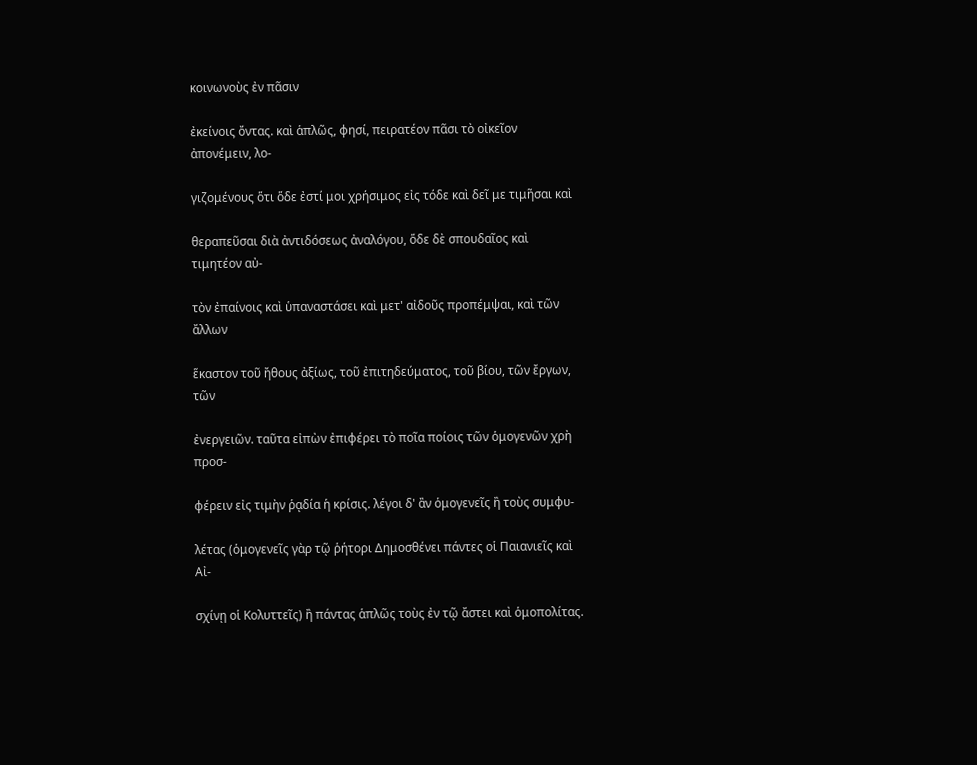κοινωνοὺς ἐν πᾶσιν

ἐκείνοις ὄντας. καὶ ἁπλῶς, φησί, πειρατέον πᾶσι τὸ οἰκεῖον ἀπονέμειν, λο-

γιζομένους ὅτι ὅδε ἐστί μοι χρήσιμος εἰς τόδε καὶ δεῖ με τιμῆσαι καὶ

θεραπεῦσαι διὰ ἀντιδόσεως ἀναλόγου, ὅδε δὲ σπουδαῖος καὶ τιμητέον αὐ-

τὸν ἐπαίνοις καὶ ὑπαναστάσει καὶ μετ' αἰδοῦς προπέμψαι, καὶ τῶν ἄλλων

ἕκαστον τοῦ ἤθους ἀξίως, τοῦ ἐπιτηδεύματος, τοῦ βίου, τῶν ἔργων, τῶν

ἐνεργειῶν. ταῦτα εἰπὼν ἐπιφέρει τὸ ποῖα ποίοις τῶν ὁμογενῶν χρὴ προσ-

φέρειν εἰς τιμὴν ῥᾳδία ἡ κρίσις. λέγοι δ' ἂν ὁμογενεῖς ἢ τοὺς συμφυ-

λέτας (ὁμογενεῖς γὰρ τῷ ῥήτορι Δημοσθένει πάντες οἱ Παιανιεῖς καὶ Αἰ-

σχίνῃ οἱ Κολυττεῖς) ἢ πάντας ἁπλῶς τοὺς ἐν τῷ ἄστει καὶ ὁμοπολίτας.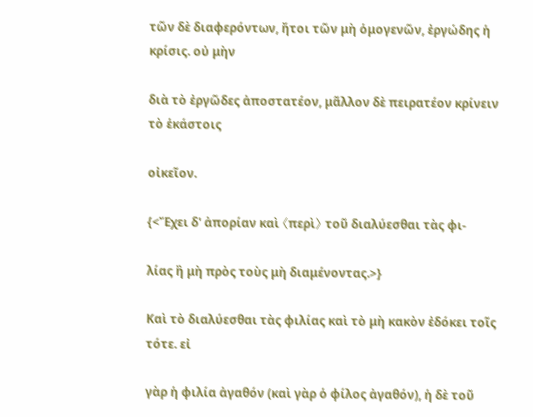τῶν δὲ διαφερόντων, ἤτοι τῶν μὴ ὁμογενῶν, ἐργώδης ἡ κρίσις. οὐ μὴν

διὰ τὸ ἐργῶδες ἀποστατέον, μᾶλλον δὲ πειρατέον κρίνειν τὸ ἑκάστοις

οἰκεῖον.

{<Ἔχει δ' ἀπορίαν καὶ 〈περὶ〉 τοῦ διαλύεσθαι τὰς φι-

λίας ἢ μὴ πρὸς τοὺς μὴ διαμένοντας.>}

Καὶ τὸ διαλύεσθαι τὰς φιλίας καὶ τὸ μὴ κακὸν ἐδόκει τοῖς τότε. εἰ

γὰρ ἡ φιλία ἀγαθόν (καὶ γὰρ ὁ φίλος ἀγαθόν), ἡ δὲ τοῦ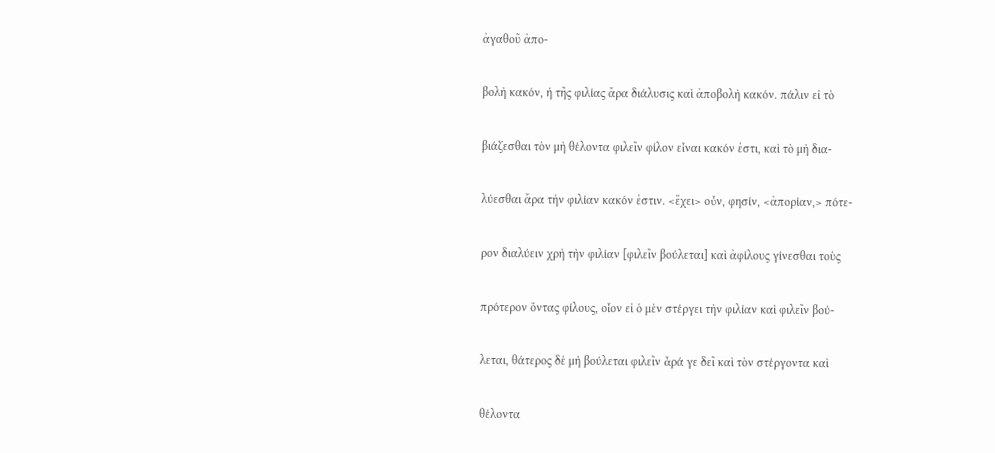ἀγαθοῦ ἀπο-

βολὴ κακόν, ἡ τῆς φιλίας ἄρα διάλυσις καὶ ἀποβολὴ κακόν. πάλιν εἰ τὸ

βιάζεσθαι τὸν μὴ θέλοντα φιλεῖν φίλον εἶναι κακόν ἐστι, καὶ τὸ μὴ δια-

λύεσθαι ἄρα τὴν φιλίαν κακόν ἐστιν. <ἔχει> οὖν, φησίν, <ἀπορίαν,> πότε-

ρον διαλύειν χρὴ τὴν φιλίαν [φιλεῖν βούλεται] καὶ ἀφίλους γίνεσθαι τοὺς

πρότερον ὄντας φίλους, οἷον εἰ ὁ μὲν στέργει τὴν φιλίαν καὶ φιλεῖν βού-

λεται, θάτερος δὲ μὴ βούλεται φιλεῖν ἆρά γε δεῖ καὶ τὸν στέργοντα καὶ

θέλοντα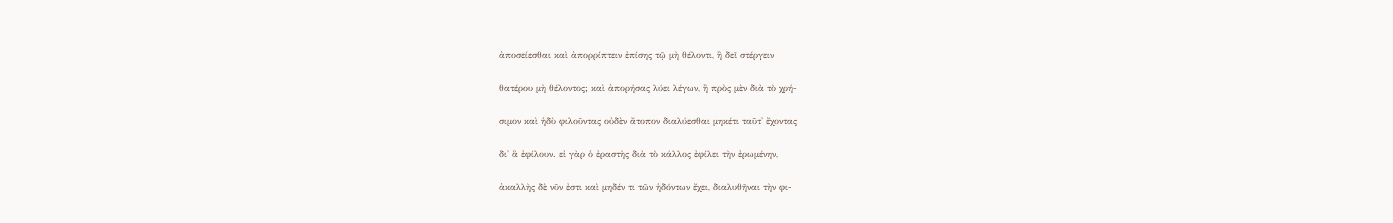ἀποσείεσθαι καὶ ἀπορρίπτειν ἐπίσης τῷ μὴ θέλοντι, ἢ δεῖ στέργειν

θατέρου μὴ θέλοντος; καὶ ἀπορήσας λύει λέγων, ἢ πρὸς μὲν διὰ τὸ χρή-

σιμον καὶ ἡδὺ φιλοῦντας οὐδὲν ἄτοπον διαλύεσθαι μηκέτι ταῦτ' ἔχοντας

δι' ἃ ἐφίλουν. εἰ γὰρ ὁ ἐραστὴς διὰ τὸ κάλλος ἐφίλει τὴν ἐρωμένην,

ἀκαλλὴς δὲ νῦν ἐστι καὶ μηδέν τι τῶν ἡδόντων ἔχει, διαλυθῆναι τὴν φι-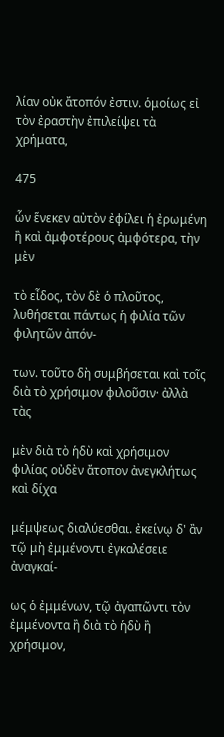λίαν οὐκ ἄτοπόν ἐστιν. ὁμοίως εἰ τὸν ἐραστὴν ἐπιλείψει τὰ χρήματα,

475

ὧν ἕνεκεν αὐτὸν ἐφίλει ἡ ἐρωμένη ἢ καὶ ἀμφοτέρους ἀμφότερα, τὴν μὲν

τὸ εἶδος, τὸν δὲ ὁ πλοῦτος, λυθήσεται πάντως ἡ φιλία τῶν φιλητῶν ἀπόν-

των. τοῦτο δὴ συμβήσεται καὶ τοῖς διὰ τὸ χρήσιμον φιλοῦσιν· ἀλλὰ τὰς

μὲν διὰ τὸ ἡδὺ καὶ χρήσιμον φιλίας οὐδὲν ἄτοπον ἀνεγκλήτως καὶ δίχα

μέμψεως διαλύεσθαι. ἐκείνῳ δ' ἂν τῷ μὴ ἐμμένοντι ἐγκαλέσειε ἀναγκαί-

ως ὁ ἐμμένων, τῷ ἀγαπῶντι τὸν ἐμμένοντα ἢ διὰ τὸ ἡδὺ ἢ χρήσιμον,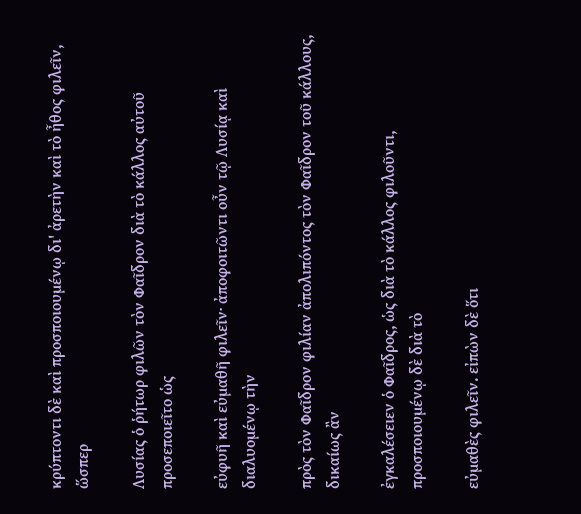κρύπτοντι δὲ καὶ προσποιουμένῳ δι' ἀρετὴν καὶ τὸ ἦθος φιλεῖν, ὥσπερ

Λυσίας ὁ ῥήτωρ φιλῶν τὸν Φαῖδρον διὰ τὸ κάλλος αὐτοῦ προσεποιεῖτο ὡς

εὐφυῆ καὶ εὐμαθῆ φιλεῖν· ἀποφοιτῶντι οὖν τῷ Λυσίᾳ καὶ διαλυομένῳ τὴν

πρὸς τὸν Φαῖδρον φιλίαν ἀπολιπόντος τὸν Φαῖδρον τοῦ κάλλους, δικαίως ἂν

ἐγκαλέσειεν ὁ Φαῖδρος, ὡς διὰ τὸ κάλλος φιλοῦντι, προσποιουμένῳ δὲ διὰ τὸ

εὐμαθὲς φιλεῖν. εἰπὼν δὲ ὅτι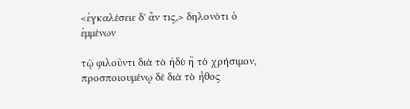<ἐγκαλέσειε δ' ἄν τις,> δηλονότι ὁ ἐμμένων

τῷ φιλοῦντι διὰ τὸ ἡδὺ ἢ τὸ χρήσιμον, προσποιουμένῳ δὲ διὰ τὸ ἦθος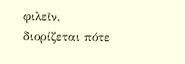φιλεῖν, διορίζεται πότε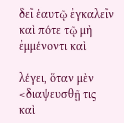δεῖ ἑαυτῷ ἐγκαλεῖν καὶ πότε τῷ μὴ ἐμμένοντι καὶ

λέγει, ὅταν μὲν <διαψευσθῇ τις καὶ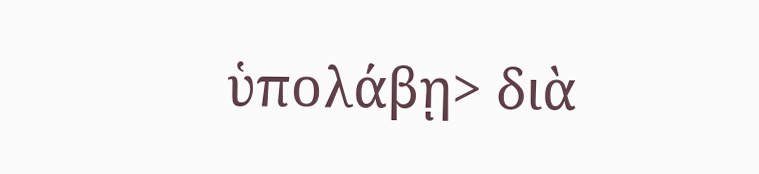ὑπολάβῃ> διὰ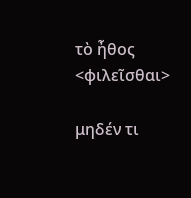τὸ ἦθος <φιλεῖσθαι>

μηδέν τι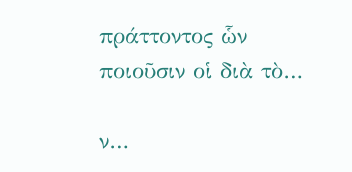πράττοντος ὧν ποιοῦσιν οἱ διὰ τὸ…

ν…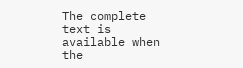The complete text is available when the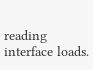reading interface loads.